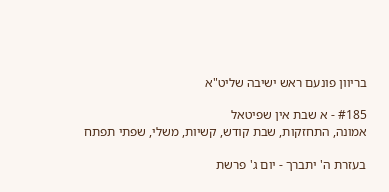בריוון פונעם ראש ישיבה שליט"א

#185 - א שבת אין שפיטאל
אמונה, התחזקות, שבת קודש, קשיות, משלי, שפתי תפתח

בעזרת ה' יתברך - יום ג' פרשת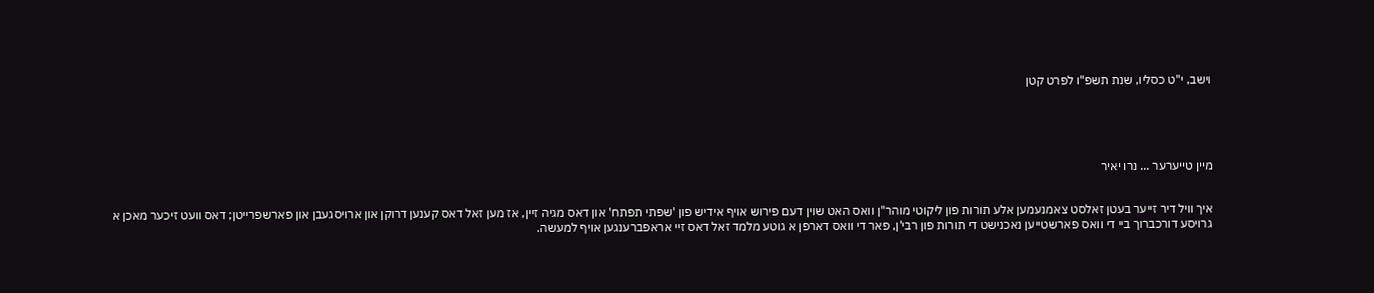וישב, י"ט כסליו, שנת תשפ"ו לפרט קטן





מיין טייערער ... נרו יאיר


איך וויל דיר זייער בעטן זאלסט צאמנעמען אלע תורות פון ליקוטי מוהר"ן וואס האט שוין דעם פירוש אויף אידיש פון 'שפתי תפתח' און דאס מגיה זיין, אז מען זאל דאס קענען דרוקן און ארויסגעבן און פארשפרייטן; דאס וועט זיכער מאכן א גרויסע דורכברוך ביי די וואס פארשטייען נאכנישט די תורות פון רבי'ן, פאר די וואס דארפן א גוטע מלמד זאל דאס זיי אראפברענגען אויף למעשה.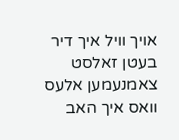אויך וויל איך דיר בעטן זאלסט צאמנעמען אלעס וואס איך האב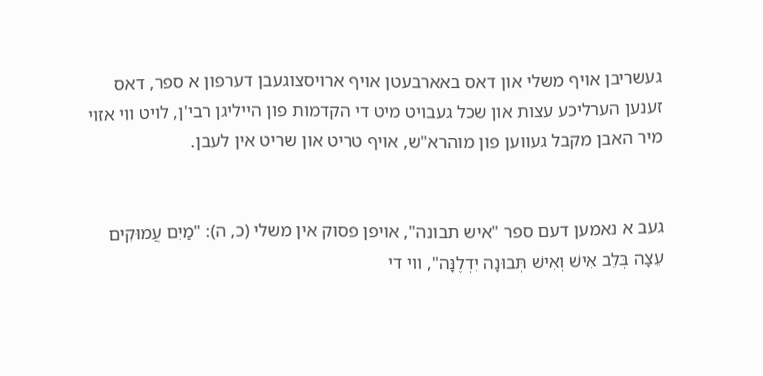געשריבן אויף משלי און דאס באארבעטן אויף ארויסצוגעבן דערפון א ספר, דאס זענען הערליכע עצות און שכל געבויט מיט די הקדמות פון הייליגן רבי'ן, לויט ווי אזוי מיר האבן מקבל געווען פון מוהרא"ש, אויף טריט און שריט אין לעבן.


געב א נאמען דעם ספר "איש תבונה", אויפן פסוק אין משלי (כ, ה): "מַיִם עֲמוּקִים עֵצָה בְּלֵב אִישׁ וְאִישׁ תְּבוּנָה יִדְלֶנָּה", ווי די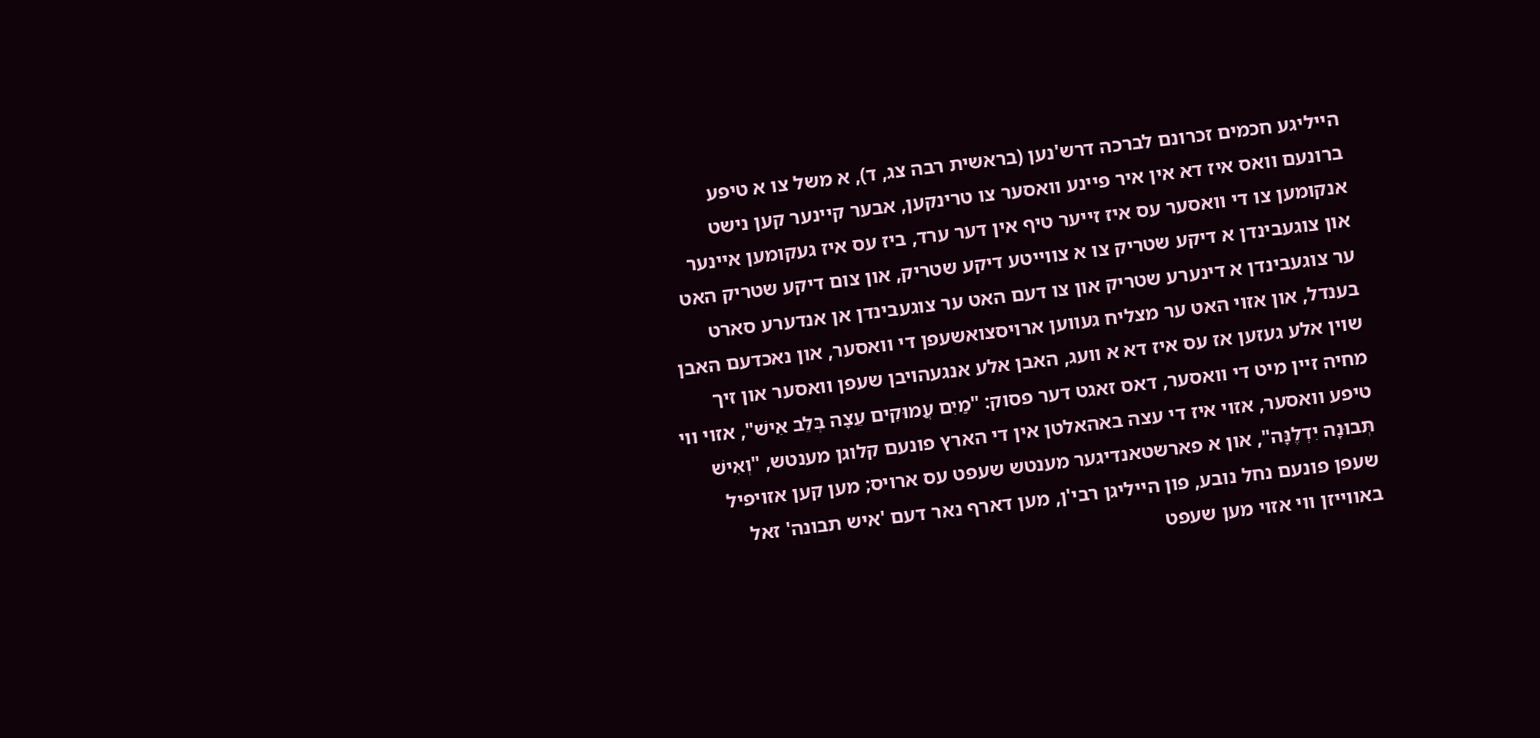הייליגע חכמים זכרונם לברכה דרש'נען (בראשית רבה צג, ד), א משל צו א טיפע ברונעם וואס איז דא אין איר פיינע וואסער צו טרינקען, אבער קיינער קען נישט אנקומען צו די וואסער עס איז זייער טיף אין דער ערד, ביז עס איז געקומען איינער און צוגעבינדן א דיקע שטריק צו א צווייטע דיקע שטריק, און צום דיקע שטריק האט ער צוגעבינדן א דינערע שטריק און צו דעם האט ער צוגעבינדן אן אנדערע סארט בענדל, און אזוי האט ער מצליח געווען ארויסצואשעפן די וואסער, און נאכדעם האבן שוין אלע געזען אז עס איז דא א וועג, האבן אלע אנגעהויבן שעפן וואסער און זיך מחיה זיין מיט די וואסער, דאס זאגט דער פסוק: "מַיִם עֲמוּקִים עֵצָה בְּלֵב אִישׁ", אזוי ווי טיפע וואסער, אזוי איז די עצה באהאלטן אין די הארץ פונעם קלוגן מענטש, "וְאִישׁ תְּבוּנָה יִדְלֶנָּה", און א פארשטאנדיגער מענטש שעפט עס ארויס; מען קען אזויפיל שעפן פונעם נחל נובע, פון הייליגן רבי'ן, מען דארף נאר דעם 'איש תבונה' זאל באווייזן ווי אזוי מען שעפט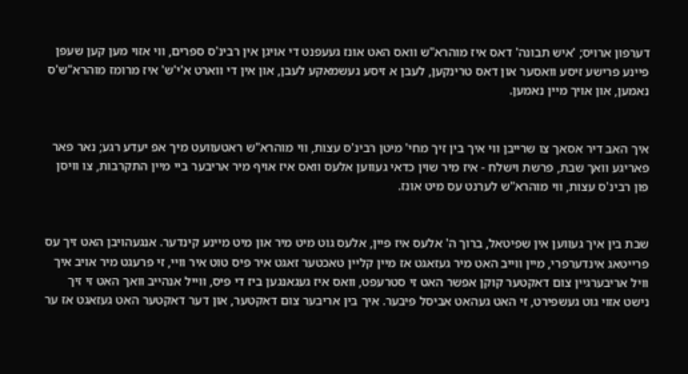דערפון ארויס; 'איש תבונה' דאס איז מוהרא"ש וואס האט אונז געעפנט די אויגן אין רבינ'ס ספרים, ווי אזוי מען קען שעפן פיינע פרישע זיסע וואסער און דאס טרינקען, לעבן א זיסע געשמאקע לעבן, און אין די ווארט א'י'ש' איז מרומז מוהרא"ש'ס נאמען, און אויך מיין נאמען.


איך האב דיר אסאך צו שרייבן ווי איך בין זיך מחי' מיטן רבינ'ס עצות, ווי מוהרא"ש ראטעוועט מיך אפ יעדע רגע; נאר פאר פאריגע וואך שבת, פרשת וישלח - איז מיר שוין כדאי געווען אלעס וואס איז אויף מיר אריבער ביי מיין התקרבות, צו וויסן פון רבינ'ס עצות, ווי מוהרא"ש לערנט עס מיט אונז.


שבת בין איך געווען אין שפיטאל, ברוך ה' אלעס איז פיין, אלעס גוט מיט מיר און מיט מיינע קינדער. אנגעהויבן האט זיך עס פרייטאג אינדערפרי, מיין ווייב האט מיר געזאגט אז מיין קליין טאכטער זאגט איר פיס טוט איר וויי, זי פרעגט מיר אויב איך וויל אריבערגיין צום דאקטער קוקן אפשר האט זי סטרעפט, וואס איז געגאנגען ביז די פיס, ווייל אנהייב וואך האט זי זיך נישט אזוי גוט געשפירט, זי האט געהאט אביסל פיבער. איך בין אריבער צום דאקטער, און דער דאקטער האט געזאגט אז ער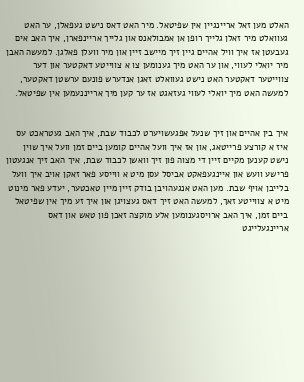האלט מען זאל אריינגיין אין שפיטאל. מיר האט דאס נישט געפאלן, ער האט געוואלט מיר זאלן גלייך רופן אן אמבולאנס און גלייך אריינפארן, איך האב אים געבעטן אז איך וויל אהיים גיין זיך מיישב זיין און מיר וועלן פאלגן. למעשה האבן מיר יואלי לעווי, און ער האט מיך גענומען צו א צווייטע דאקטער און דער צווייטער דאקטער האט נישט געוואלט זאגן אנדערש פונעם ערשטן דאקטער, למעשה האט מיך יואלי לעווי געזאגט אז ער קען מיך ארייננעמען אין שפיטאל.


איך בין אהיים און זיך שנעל אפגעשויערט לכבוד שבת, איך האב געטראכט עס איז א קורצע פרייטאג, און אז איך וועל אהיים קומען ביים זמן וועל איך שוין נישט קענען מקיים זיין די מצוה פון זיך וואשן לכבוד שבת, איך האב זיך אנגעטון פרישע וועש און איינגעפאקט אביסל עסן מיט א ווייסע פאר זאקן אויב איך וועל בלייבן אויף שבת. מען האט אנגעהויבן בודק זיין מיין טאכטער, יעדע פאר מינוט מיט א צווייטע זאך, למעשה האט זיך דאס געצויגן און איך זע מיך אין שפיטאל ביים זמן, איך האב ארויסגענומען אלע מוקצה זאכן פון טאש און דאס אריינגעלייגט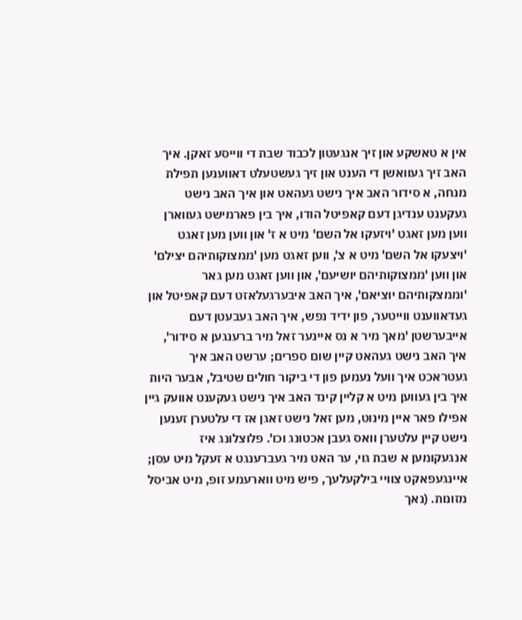אין א טאשקע און זיך אנגעטון לכבוד שבת די ווייסע זאקן. איך האב זיך געוואשן די הענט און זיך געשטעלט דאווענען תפילת מנחה, א סידור האב איך נישט געהאט און איך האב נישט געקענט ענדיגן דעם קאפיטל הודו, איך בין פארמישט געווארן ווען מען זאגט 'ויזעקו אל השם' מיט א ז' און ווען מען זאגט 'ויצעקו אל השם' מיט א צ', ווען זאגט מען 'ממצוקותיהם יצילם' און ווען 'ממצוקותיהם יושיעם', און ווען זאגט מען גאר 'וממצקותיהם יוציאם', איך האב איבערגעלאזט דעם קאפיטל און געדאווענט ווייטער, פון ידיד נפש, איך האב געבעטן דעם אייבערשטן 'מאך מיר א נס איינער זאל מיר ברענגען א סידור', איך האב נישט געהאט קיין שום ספרים; ערשט האב איך געטראכט איך וועל נעמען פון די ביקור חולים שטיבל, אבער היות איך בין געווען מיט א קליין קינד האב איך נישט געקענט אוועק גיין אפילו פאר איין מינוט, מען זאל נישט זאגן אז די עלטערן זענען נישט קיין עלטערן וואס געבן אכטונג וכו'. פלוצלונג איז אנגעקומען א שבת גוי, ער האט מיר געברענגט א זעקל מיט עסן; איינגעפאקט צוויי בילקעלעך, פיש מיט ווארעמע זופ, מיט אביסל מזונות. (נאך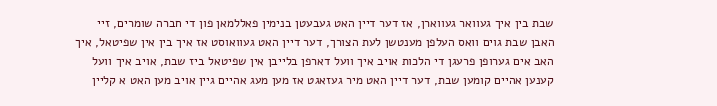שבת בין איך געוואר געווארן, אז דער דיין האט געבעטן בנימין פאללמאן פון די חברה שומרים, זיי האבן שבת גוים וואס העלפן מענטשן לעת הצורך, דער דיין האט געוואוסט אז איך בין אין שפיטאל, איך האב אים גערופן פרעגן די הלכות אויב איך וועל דארפן בלייבן אין שפיטאל ביז שבת, אויב איך וועל קענען אהיים קומען שבת, דער דיין האט מיר געזאגט אז מען מעג אהיים גיין אויב מען האט א קליין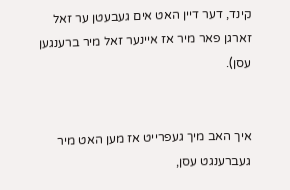קינד, דער דיין האט אים געבעטן ער זאל זארגן פאר מיר אז איינער זאל מיר ברענגען עסן).


איך האב מיך געפרייט אז מען האט מיר געברענגט עסן,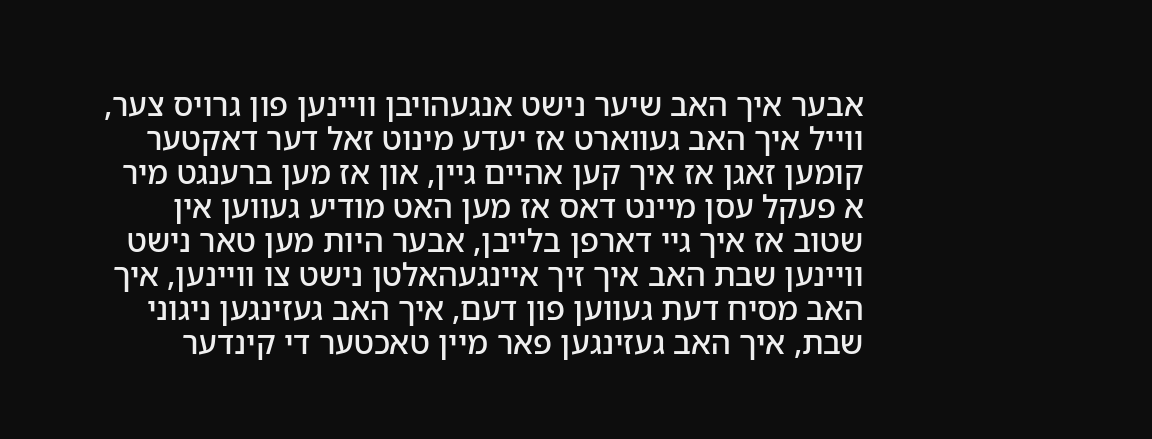אבער איך האב שיער נישט אנגעהויבן וויינען פון גרויס צער, ווייל איך האב געווארט אז יעדע מינוט זאל דער דאקטער קומען זאגן אז איך קען אהיים גיין, און אז מען ברענגט מיר א פעקל עסן מיינט דאס אז מען האט מודיע געווען אין שטוב אז איך גיי דארפן בלייבן, אבער היות מען טאר נישט וויינען שבת האב איך זיך איינגעהאלטן נישט צו וויינען, איך האב מסיח דעת געווען פון דעם, איך האב געזינגען ניגוני שבת, איך האב געזינגען פאר מיין טאכטער די קינדער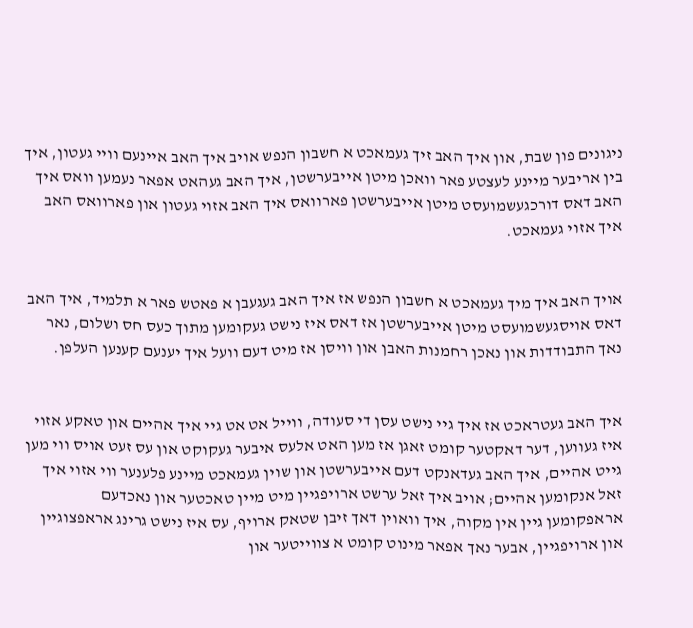ניגונים פון שבת, און איך האב זיך געמאכט א חשבון הנפש אויב איך האב איינעם וויי געטון, איך בין אריבער מיינע לעצטע פאר וואכן מיטן אייבערשטן, איך האב געהאט אפאר נעמען וואס איך האב דאס דורכגעשמועסט מיטן אייבערשטן פארוואס איך האב אזוי געטון און פארוואס האב איך אזוי געמאכט.


אויך האב איך מיך געמאכט א חשבון הנפש אז איך האב געגעבן א פאטש פאר א תלמיד, איך האב דאס אויסגעשמועסט מיטן אייבערשטן אז דאס איז נישט געקומען מתוך כעס חס ושלום, נאר נאך התבודדות און נאכן רחמנות האבן און וויסן אז מיט דעם וועל איך יענעם קענען העלפן.


איך האב געטראכט אז איך גיי נישט עסן די סעודה, ווייל אט אט גיי איך אהיים און טאקע אזוי איז געווען, דער דאקטער קומט זאגן אז מען האט אלעס איבער געקוקט און עס זעט אויס ווי מען גייט אהיים, איך האב געדאנקט דעם אייבערשטן און שוין געמאכט מיינע פלענער ווי אזוי איך זאל אנקומען אהיים; אויב איך זאל ערשט ארויפגיין מיט מיין טאכטער און נאכדעם אראפקומען גיין אין מקוה, איך וואוין דאך זיבן שטאק ארויף, עס איז נישט גרינג אראפצוגיין און ארויפגיין, אבער נאך אפאר מינוט קומט א צווייטער און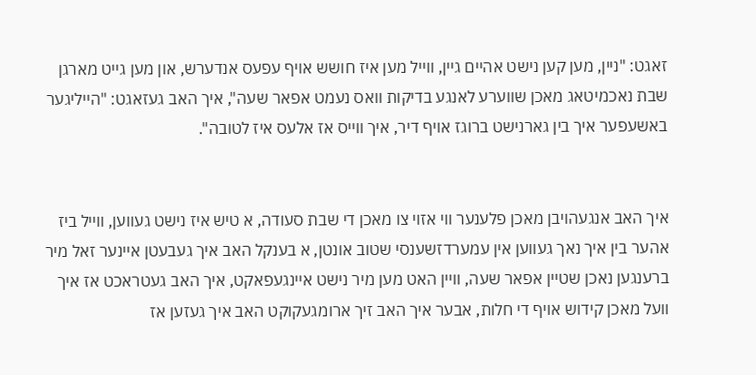זאגט: "ניין, מען קען נישט אהיים גיין, ווייל מען איז חושש אויף עפעס אנדערש, און מען גייט מארגן שבת נאכמיטאג מאכן שווערע לאנגע בדיקות וואס נעמט אפאר שעה", איך האב געזאגט: "הייליגער באשעפער איך בין גארנישט ברוגז אויף דיר, איך ווייס אז אלעס איז לטובה".


איך האב אנגעהויבן מאכן פלענער ווי אזוי צו מאכן די שבת סעודה, א טיש איז נישט געווען, ווייל ביז אהער בין איך נאך געווען אין עמערדזשענסי שטוב אונטן, א בענקל האב איך געבעטן איינער זאל מיר ברענגען נאכן שטיין אפאר שעה, וויין האט מען מיר נישט איינגעפאקט, איך האב געטראכט אז איך וועל מאכן קידוש אויף די חלות, אבער איך האב זיך ארומגעקוקט האב איך געזען אז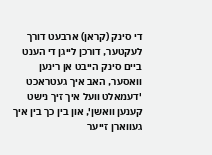די סינק (קראן) ארבעט דורך לעקטער, דורכן לייגן די הענט ביים סינק הייבט אן רינען וואסער, האב איך געטראכט 'דעמאלט וועל איך זיך נישט קענען וואשן', און בין כך בין איך געווארן זייער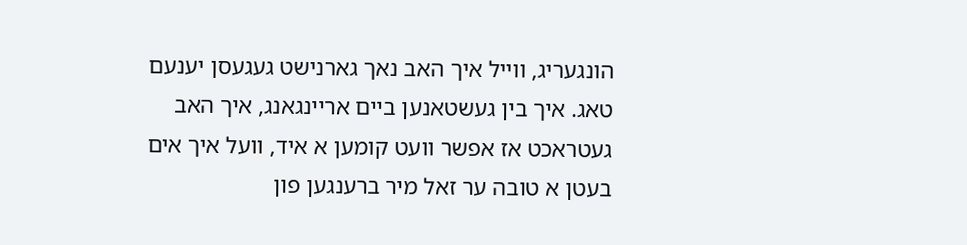הונגעריג, ווייל איך האב נאך גארנישט געגעסן יענעם טאג. איך בין געשטאנען ביים אריינגאנג, איך האב געטראכט אז אפשר וועט קומען א איד, וועל איך אים בעטן א טובה ער זאל מיר ברענגען פון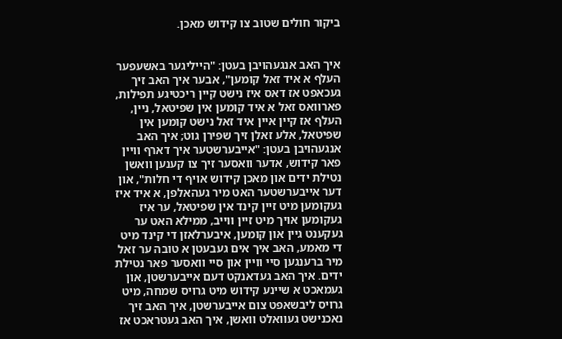ביקור חולים שטוב צו קידוש מאכן.


איך האב אנגעהויבן בעטן: "הייליגער באשעפער העלף א איד זאל קומען", אבער איך האב זיך געכאפט אז דאס איז נישט קיין ריכטיגע תפילות, פארוואס זאל א איד קומען אין שפיטאל, ניין, העלף אז קיין איין איד זאל נישט קומען אין שפיטאל, אלע זאלן זיך שפירן גוט; איך האב אנגעהויבן בעטן: "אייבערשטער איך דארף וויין פאר קידוש, אדער וואסער זיך צו קענען וואשן נטילת ידים און מאכן קידוש אויף די חלות", און דער אייבערשטער האט מיר געהאלפן, א איד איז געקומען מיט זיין קינד אין שפיטאל, ער איז געקומען אויך מיט זיין ווייב, ממילא האט ער געקענט גיין און קומען, איבערלאזן די קינד מיט די מאמע, האב איך אים געבעטן א טובה ער זאל מיר ברענגען סיי וויין און סיי וואסער פאר נטילת ידים. איך האב געדאנקט דעם אייבערשטן, און געמאכט א שיינע קידוש מיט גרויס שמחה, מיט גרויס ליבשאפט צום אייבערשטן, איך האב זיך נאכנישט געוואלט וואשן, איך האב געטראכט אז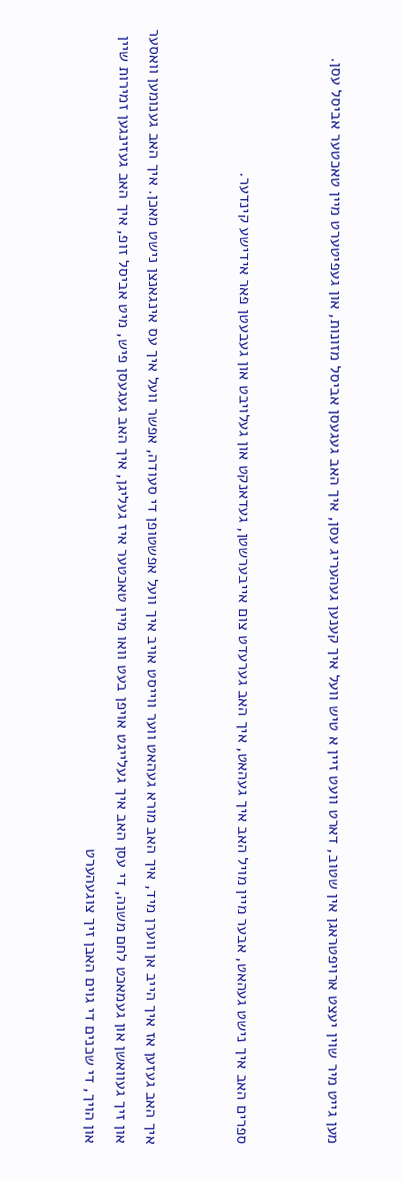מען גייט מיר שוין יעצט ארויפטראגן אין שטוב, דארט וועט זיין א טיש וועל איך קענען געהעריג עסן, איך האב געגעסן אביסל מזונות, און געפיטערט מיין טאכטער אביסל עסן.


ספרים האב איך נישט געהאט, אבער מיין מויל האב איך געהאט, איך האב גערעדט צום אייבערשטן, געדאנקט און געלויבט און געבעטן פאר אידישע קינדער.


איך האב געזען אז איך הייב אן ווערן מיד, איך האב מורא געהאט ווער ווייסט אויב איך וועל אפשטופן די סעודה, אפשר וועל איך עס אינגאנצן נישט מאכן. איך האב גענומען וואסער און זיך געוואשן און געמאכט לחם משנה, די עסן האב איך געלייגט אויפן בעט וואו מיין טאכטער איז געליגן, איך האב געגעסן פיש, מיט אביסל זופ, איך האב געזינגען זמירות שיין און הויך, די שכנים די גוים האבן זיך צוגעהערט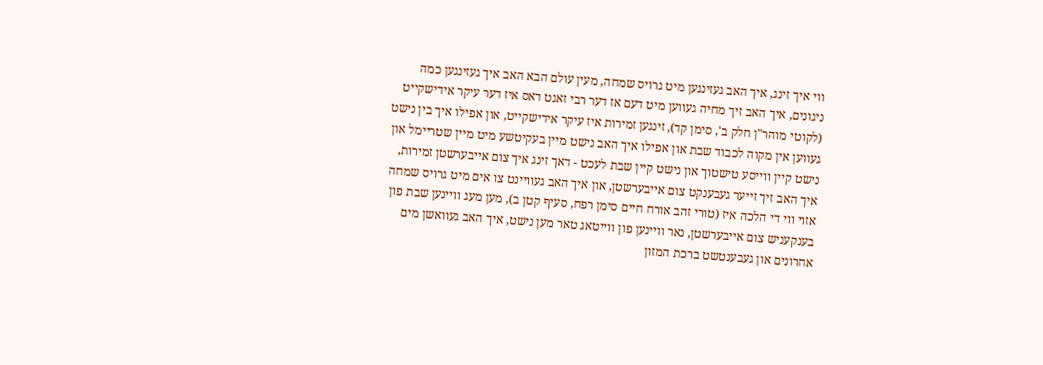ווי איך זינג, איך האב געזינגען מיט גרויס שמחה, מעין עולם הבא האב איך געזינגען כמה ניגונים, איך האב זיך מחיה געווען מיט דעם אז דער רבי זאגט דאס איז דער עיקר אידישקייט (לקוטי מוהר"ן חלק ב', סימן קד), זינגען זמירות איז עיקר אידישקייט, און אפילו איך בין נישט געווען אין מקוה לכבוד שבת און אפילו איך האב נישט מיין בעקיטשע מיט מיין שטריימל און נישט קיין ווייסע טישטוך און נישט קיין שבת לעכט - דאך זינג איך צום אייבערשטן זמירות, איך האב זיך זייער געבענקט צום אייבערשטן, און איך האב געוויינט צו אים מיט גרויס שמחה אזוי ווי די הלכה איז (טורי זהב אורח חיים סימן רפח, סעיף קטן ב), מען מעג וויינען שבת פון בענקעניש צום אייבערשטן, נאר וויינען פון ווייטאג טאר מען נישט, איך האב געוואשן מים אחרונים און געבענטשט ברכת המזון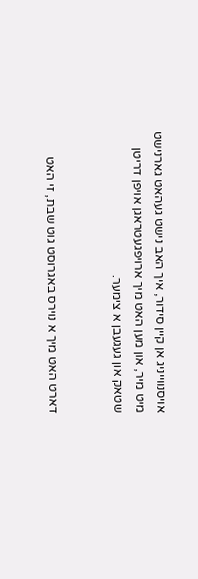אויסנווייניג אן קיין סידור, איך האב נישט געהאט גארנישט מיט מיר, און מען האט מיך ארויפגעטראגן אויפן דריטן שטאק און געגעבן א צימער.


דארט האט מיך א נוירס באגרוסט גוט שבת, זי האט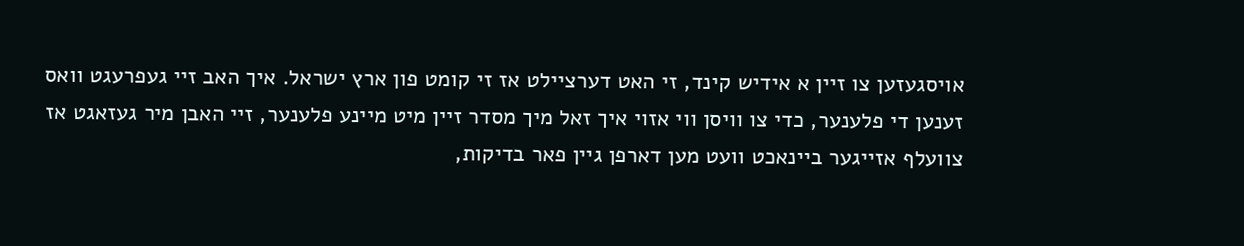אויסגעזען צו זיין א אידיש קינד, זי האט דערציילט אז זי קומט פון ארץ ישראל. איך האב זיי געפרעגט וואס זענען די פלענער, כדי צו וויסן ווי אזוי איך זאל מיך מסדר זיין מיט מיינע פלענער, זיי האבן מיר געזאגט אז צוועלף אזייגער ביינאכט וועט מען דארפן גיין פאר בדיקות,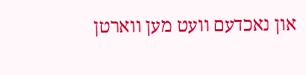און נאכדעם וועט מען ווארטן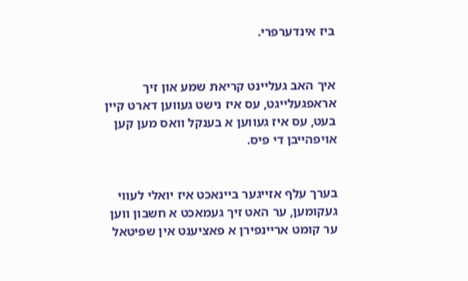ביז אינדערפרי.


איך האב געליינט קריאת שמע און זיך אראפגעלייגט, עס איז נישט געווען דארט קיין בעט, עס איז געווען א בענקל וואס מען קען אויפהייבן די פיס.


בערך עלף אזייגער ביינאכט איז יואלי לעווי געקומען, ער האט זיך געמאכט א חשבון ווען ער קומט אריינפירן א פאציענט אין שפיטאל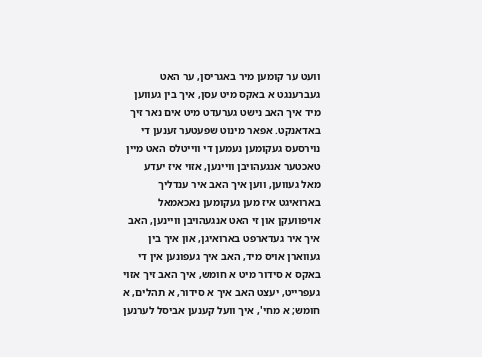וועט ער קומען מיר באגריסן, ער האט געברענגט א באקס מיט עסן, איך בין געווען מיד איך האב נישט גערעדט מיט אים נאר זיך באדאנקט. אפאר מינוט שפעטער זענען די נוירסעס געקומען נעמען די ווייטלס האט מיין טאכטער אנגעהויבן וויינען, אזוי איז יעדע מאל געווען, ווען איך האב איר ענדליך בארואיגט איז מען געקומען נאכאמאל אויפוועקן און זי האט אנגעהויבן וויינען, האב איך איר געדארפט בארואיגן, און איך בין געווארן אויס מיד, האב איך געפונען אין די באקס א סידור מיט א חומש, איך האב זיך אזוי געפרייט, יעצט האב איך א סידור, א תהלים, א חומש; א מחי', איך וועל קענען אביסל לערנען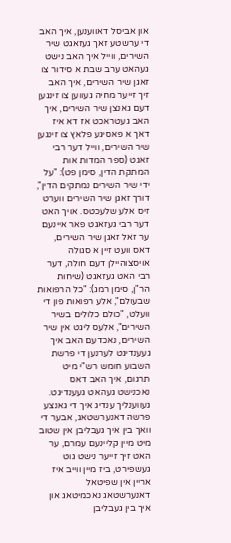און אביסל דאווענען, איך האב די ערשטע זאך געזאגט שיר השירים, ווייל איך האב נישט געהאט ערב שבת א סידור צו זאגן שיר השירים, איך האב זיך זייער מחיה געווען צו זינגען דעם גאנצן שיר השירים, איך האב געטראכט אז דא איז דאך א פאסיגע פלאץ צו זינגען שיר השירים, ווייל דער רבי זאגט (ספר המדות אות המתקת הדין, סימן פט): "על ידי שיר השירים נמתקים הדין", דורך זאגן שיר השירים ווערט זיס אלע שלעכטס. אויך האט דער רבי געזאגט פאר איינעם ער זאל זאגן שיר השירים, דאס וועט זיין א סגולה אויסצוהיילן דעם חולה, דער רבי האט געזאגט (שיחות הר"ן, סימן רמג): "כל הרפואות שבעולם", אלע רפואות פון די וועלט, "כולם כלולים בשיר השירים", אלעס ליגט אין שיר השירים, נאכדעם האב איך געענדיגט לערנען די פרשת השבוע חומש רש"י מיט תרגום, איך האב דאס נאכנישט געהאט געענדיגט. געווענליך ענדיג איך די גאנצע פרשה דאנערשטאג, אבער די וואך בין איך געבליבן אין שטוב מיט מיין קליינעם עמרם, ער האט זיך זייער נישט גוט געשפירט, ביז מיין ווייב איז אריין אין שפיטאל דאנערשטאג נאכמיטאג און איך בין געבליבן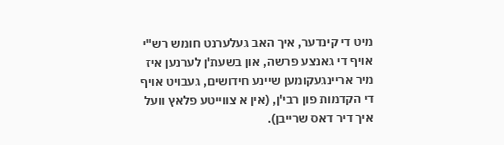מיט די קינדער, איך האב געלערנט חומש רש"י אויף די גאנצע פרשה, און בשעת'ן לערנען איז מיר אריינגעקומען שיינע חידושים, געבויט אויף די הקדמות פון רבי'ן, (אין א צווייטע פלאץ וועל איך דיר דאס שרייבן).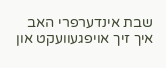שבת אינדערפרי האב איך זיך אויפגעוועקט און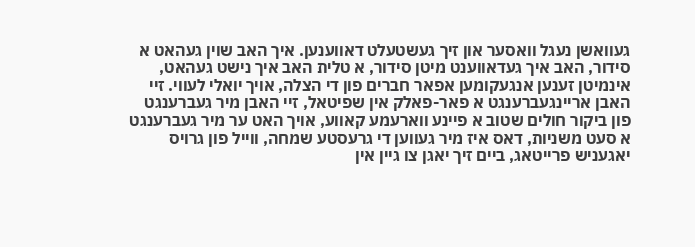געוואשן נעגל וואסער און זיך געשטעלט דאווענען. איך האב שוין געהאט א סידור, האב איך געדאווענט מיטן סידור, א טלית האב איך נישט געהאט, אינמיטן זענען אנגעקומען אפאר חברים פון די הצלה, אויך יואלי לעווי. זיי האבן אריינגעברענגט א פאר-פאלק אין שפיטאל, זיי האבן מיר געברענגט פון ביקור חולים שטוב א פיינע ווארעמע קאווע, אויך האט ער מיר געברענגט א סעט משניות, דאס איז מיר געווען די גרעסטע שמחה, ווייל פון גרויס יאגעניש פרייטאג, ביים זיך יאגן צו גיין אין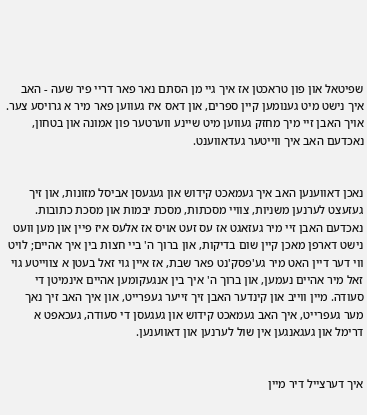שפיטאל און פון טראכטן אז איך גיי מן הסתם נאר פאר דריי פיר שעה - האב איך נישט מיט גענומען קיין ספרים, און דאס איז געווען פאר מיר א גרויסע צער. אויך האבן זיי מיך מחזק געווען מיט שיינע ווערטער פון אמונה און בטחון, נאכדעם האב איך ווייטער געדאווענט.


נאכן דאווענען האב איך געמאכט קידוש און געגעסן אביסל מזונות, און זיך געזעצט לערנען משניות, צוויי מסכתות, מסכת יבמות און מסכת כתובות. נאכדעם האבן זיי מיר געזאגט אז עס זעט אויס אז אלעס איז פיין און מען וועט נישט דארפן מאכן קיין שום בדיקות, און ברוך ה' ביי חצות בין איך אהיים; לויט ווי דער דיין האט מיר גע'פסק'נט פאר שבת, אז איין גוי זאל בעטן א צווייטע גוי זאל מיר אהיים נעמען, און ברוך ה' איך בין אנגעקומען אהיים אינמיטן די סעודה. מיין ווייב און קינדער האבן זיך זייער געפרייט, און איך האב זיך נאך מער געפרייט, איך האב געמאכט קידוש און געגעסן די סעודה, געכאפט א דרימל און געגאנגען אין שול לערנען און דאווענען.


איך דערצייל דיר מיין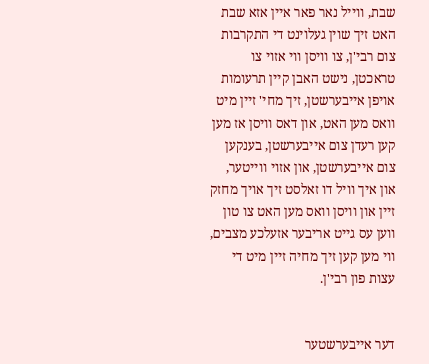שבת, ווייל נאר פאר איין אזא שבת האט זיך שוין געלוינט די התקרבות צום רבי'ן, צו וויסן ווי אזוי צו טראכטן, נישט האבן קיין תרעומות אויפן אייבערשטן, זיך מחי' זיין מיט וואס מען האט, און דאס וויסן אז מען קען רעדן צום אייבערשטן, בענקען צום אייבערשטן, און אזוי ווייטער, און איך וויל דו זאלסט זיך אויך מחזק זיין און וויסן וואס מען האט צו טון ווען עס גייט אריבער אזעלכע מצבים, ווי מען קען זיך מחיה זיין מיט די עצות פון רבי'ן.


דער אייבערשטער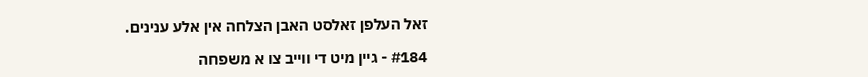זאל העלפן זאלסט האבן הצלחה אין אלע ענינים.

#184 - גיין מיט די ווייב צו א משפחה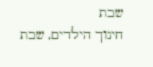שבת
חינוך הילדים, שבת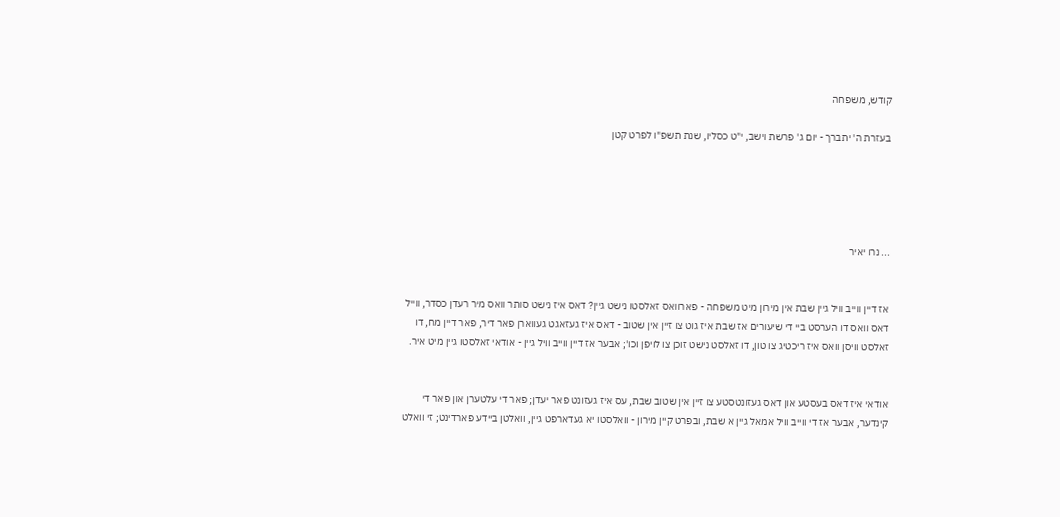קודש, משפחה

בעזרת ה' יתברך - יום ג' פרשת וישב, י"ט כסליו, שנת תשפ"ו לפרט קטן





... נרו יאיר


אז דיין ווייב וויל גיין שבת אין מירון מיט משפחה - פארוואס זאלסטו נישט גיין? דאס איז נישט סותר וואס מיר רעדן כסדר, ווייל דאס וואס דו הערסט ביי די שיעורים אז שבת איז גוט צו זיין אין שטוב - דאס איז געזאגט געווארן פאר דיר, פאר דיין מח, דו זאלסט וויסן וואס איז ריכטיג צו טון, דו זאלסט נישט זוכן צו לויפן וכו'; אבער אז דיין ווייב וויל גיין - אודאי זאלסטו גיין מיט איר.


אודאי איז דאס בעסטע און דאס געזונטסטע צו זיין אין שטוב שבת, עס איז געזונט פאר יעדן; פאר די עלטערן און פאר די קינדער, אבער אז די ווייב וויל אמאל גיין א שבת, ובפרט קיין מירון - וואלסטו יא געדארפט גיין, וואלטן ביידע פארדינט; זי וואלט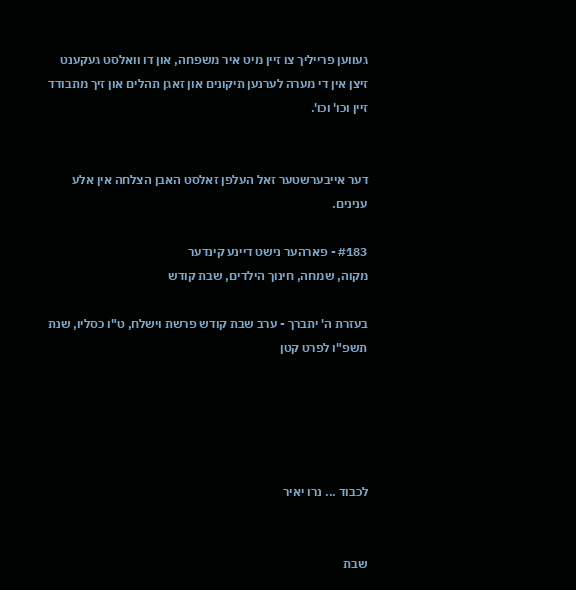געווען פרייליך צו זיין מיט איר משפחה, און דו וואלסט געקענט זיצן אין די מערה לערנען תיקונים און זאגן תהלים און זיך מתבודד זיין וכו' וכו'.


דער אייבערשטער זאל העלפן זאלסט האבן הצלחה אין אלע ענינים.

#183 - פארהער נישט דיינע קינדער
מקוה, שמחה, חינוך הילדים, שבת קודש

בעזרת ה' יתברך - ערב שבת קודש פרשת וישלח, ט"ו כסליו, שנת תשפ"ו לפרט קטן





לכבוד ... נרו יאיר


שבת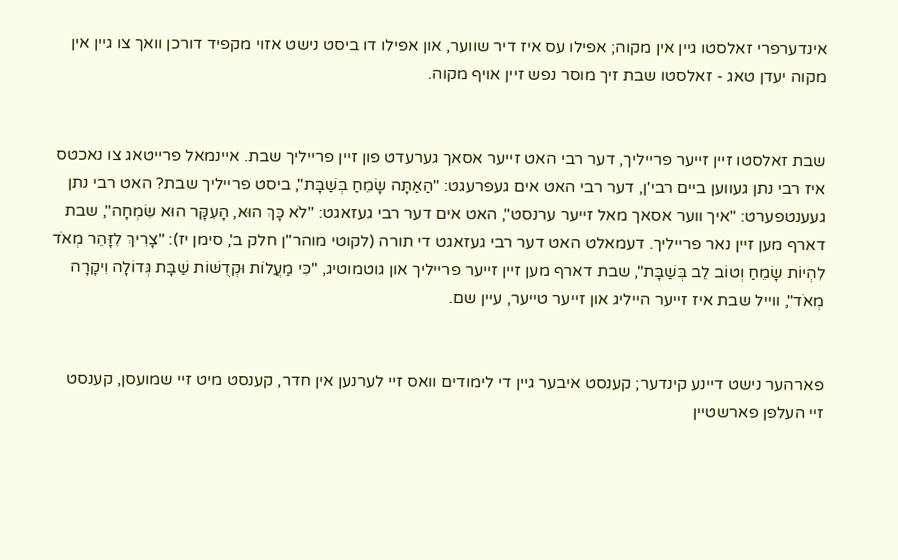אינדערפרי זאלסטו גיין אין מקוה; אפילו עס איז דיר שווער, און אפילו דו ביסט נישט אזוי מקפיד דורכן וואך צו גיין אין מקוה יעדן טאג - זאלסטו שבת זיך מוסר נפש זיין אויף מקוה.


שבת זאלסטו זיין זייער פרייליך, דער רבי האט זייער אסאך גערעדט פון זיין פרייליך שבת. איינמאל פרייטאג צו נאכטס איז רבי נתן געווען ביים רבי'ן, דער רבי האט אים געפרעגט: "הַאַתָּה שָׂמֵחַ בְּשַׁבָּת", ביסט פרייליך שבת? האט רבי נתן געענטפערט: "איך ווער אסאך מאל זייער ערנסט", האט אים דער רבי געזאגט: "לֹא כָּךְ הוּא, הָעִקָּר הוּא שִׂמְחָה", שבת דארף מען זיין נאר פרייליך. דעמאלט האט דער רבי געזאגט די תורה (לקוטי מוהר"ן חלק ב', סימן יז): "צָרִיךְ לִזָּהֵר מְאֹד לִהְיוֹת שָׂמֵחַ וְטוֹב לֵב בְּשַׁבָּת", שבת דארף מען זיין זייער פרייליך און גוטמוטיג, "כִּי מַעֲלוֹת וּקְדֻשּׁוֹת שַׁבָּת גְּדוֹלָה וִיקָרָה מְאֹד", ווייל שבת איז זייער הייליג און זייער טייער, עיין שם.


פארהער נישט דיינע קינדער; קענסט איבער גיין די לימודים וואס זיי לערנען אין חדר, קענסט מיט זיי שמועסן, קענסט זיי העלפן פארשטיין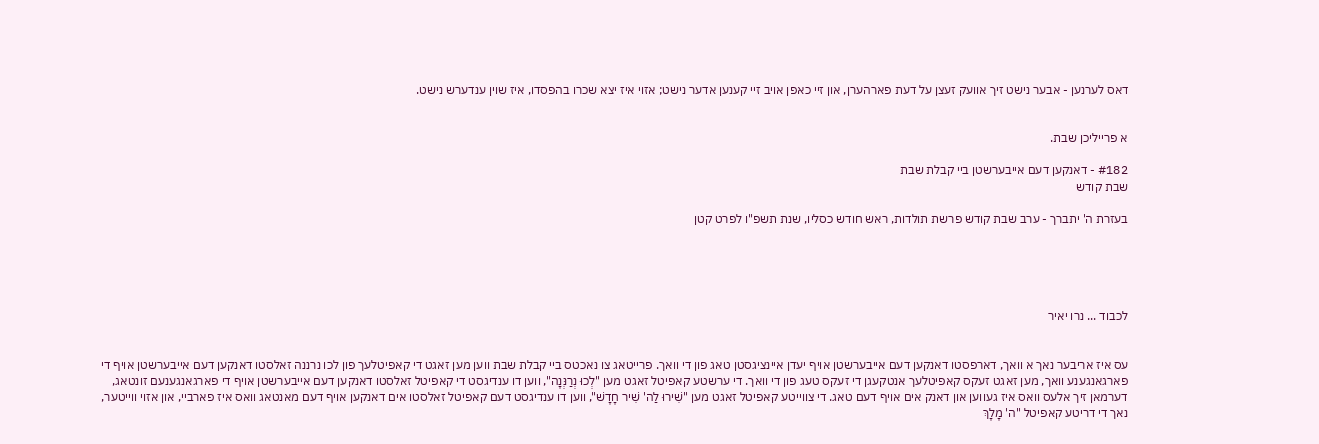דאס לערנען - אבער נישט זיך אוועק זעצן על דעת פארהערן, און זיי כאפן אויב זיי קענען אדער נישט; אזוי איז יצא שכרו בהפסדו, איז שוין ענדערש נישט.


א פרייליכן שבת.

#182 - דאנקען דעם אייבערשטן ביי קבלת שבת
שבת קודש

בעזרת ה' יתברך - ערב שבת קודש פרשת תולדות, ראש חודש כסליו, שנת תשפ"ו לפרט קטן





לכבוד ... נרו יאיר


עס איז אריבער נאך א וואך, דארפסטו דאנקען דעם אייבערשטן אויף יעדן איינציגסטן טאג פון די וואך. פרייטאג צו נאכטס ביי קבלת שבת ווען מען זאגט די קאפיטלעך פון לכו נרננה זאלסטו דאנקען דעם אייבערשטן אויף די פארגאנגענע וואך, מען זאגט זעקס קאפיטלעך אנטקעגן די זעקס טעג פון די וואך. די ערשטע קאפיטל זאגט מען "לְכוּ נְרַנְּנָה", ווען דו ענדיגסט די קאפיטל זאלסטו דאנקען דעם אייבערשטן אויף די פארגאנגענעם זונטאג, דערמאן זיך אלעס וואס איז געווען און דאנק אים אויף דעם טאג. די צווייטע קאפיטל זאגט מען "שִׁירוּ לַה' שִׁיר חָדָשׁ", ווען דו ענדיגסט דעם קאפיטל זאלסטו אים דאנקען אויף דעם מאנטאג וואס איז פארביי, און אזוי ווייטער, נאך די דריטע קאפיטל "ה' מָלָךְ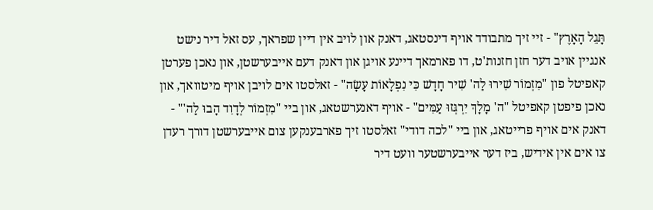תָּגֵל הָאָרֶץ" - זיי זיך מתבודד אויף דינסטאג, דאנק און לויב אין דיין שפראך, עס זאל דיר נישט אנגיין אויב דער חזן חזנות'ט, דו פארמאך דיינע אויגן און דאנק דעם אייבערשטן, און נאכן פערטן קאפיטל פון "מִזְמוֹר שִׁירוּ לַה' שִׁיר חָדָשׁ כִּי נִפְלָאוֹת עָשָׂה" - זאלסטו אים לויבן אויף מיטוואך, און נאכן פיפטן קאפיטל "ה' מָלָךְ יִרְגְּזוּ עַמִּים" - אויף דאנערשטאג, און ביי "מִזְמוֹר לְדָוִד הָבוּ לַה'" - דאנק אים אויף פרייטאג, און ביי "לכה דודי" זאלסטו זיך פארבענקען צום אייבערשטן דורך רעדן צו אים אין אידיש, ביז דער אייבערשטער וועט דיר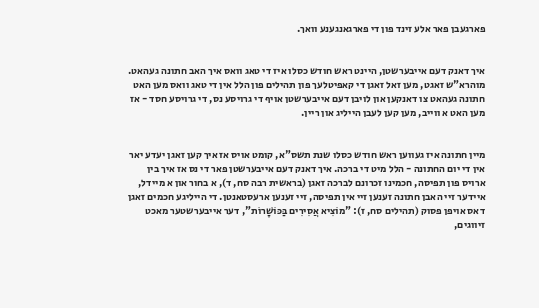פארגעבן פאר אלע זינד פון די פארגאנגענע וואך.


איך דאנק דעם אייבערשטן, היינט ראש חודש כסלו איז די טאג וואס איך האב חתונה געהאט. מוהרא"ש זאגט, מען זאל זאגן די קאפיטלעך פון תהילים פון הלל אין די טאג וואס מען האט חתונה געהאט צו דאנקען און לויבן דעם אייבערשטן אויף די גרויסע נס, די גרויסע חסד - אז מען האט א ווייב, מען קען לעבן הייליג און ריין.


מיין חתונה איז געווען ראש חודש כסלו שנת תשס"א, קומט אויס אז איך קען זאגן יעדע יאר אין די יום החתונה - הלל מיט די ברכה. איך דאנק דעם אייבערשטן פאר די נס אז איך בין ארויס פון תפיסה, חכמינו זכרונם לברכה זאגן (בראשית רבה סח, ד), א בחור און א מיידל, איידער זיי האבן חתונה זענען זיי אין תפיסה, זיי זענען ארעסטאנטן. די הייליגע חכמים זאגן דאס אויפן פסוק (תהילים סח, ז): "מוֹצִיא אֲסִירִים בַּכּוֹשָׁרוֹת", דער אייבערשטער מאכט זיווגים,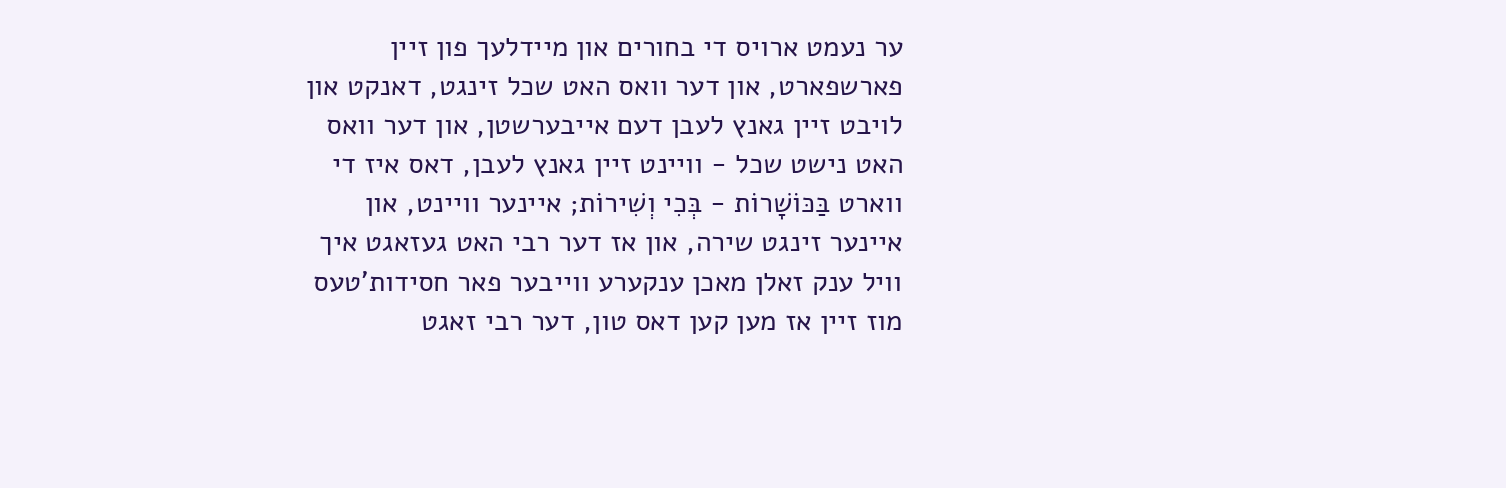ער נעמט ארויס די בחורים און מיידלעך פון זיין פארשפארט, און דער וואס האט שכל זינגט, דאנקט און לויבט זיין גאנץ לעבן דעם אייבערשטן, און דער וואס האט נישט שכל - וויינט זיין גאנץ לעבן, דאס איז די ווארט בַּכּוֹשָׁרוֹת - בְּכִי וְשִׁירוֹת; איינער וויינט, און איינער זינגט שירה, און אז דער רבי האט געזאגט איך וויל ענק זאלן מאכן ענקערע ווייבער פאר חסידות'טעס מוז זיין אז מען קען דאס טון, דער רבי זאגט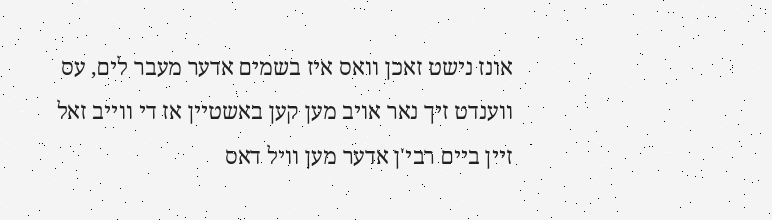אונז נישט זאכן וואס איז בשמים אדער מעבר לים, עס ווענדט זיך נאר אויב מען קען באשטיין אז די ווייב זאל זיין ביים רבי'ן אדער מען וויל דאס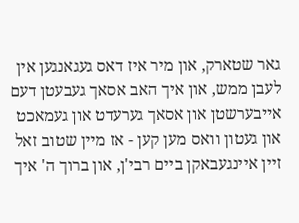גאר שטארק, און מיר איז דאס געגאנגען אין לעבן ממש, און איך האב אסאך געבעטן דעם אייבערשטן און אסאך גערעדט און געמאכט און געטון וואס מען קען - אז מיין שטוב זאל זיין איינגעבאקן ביים רבי'ן, און ברוך ה' איך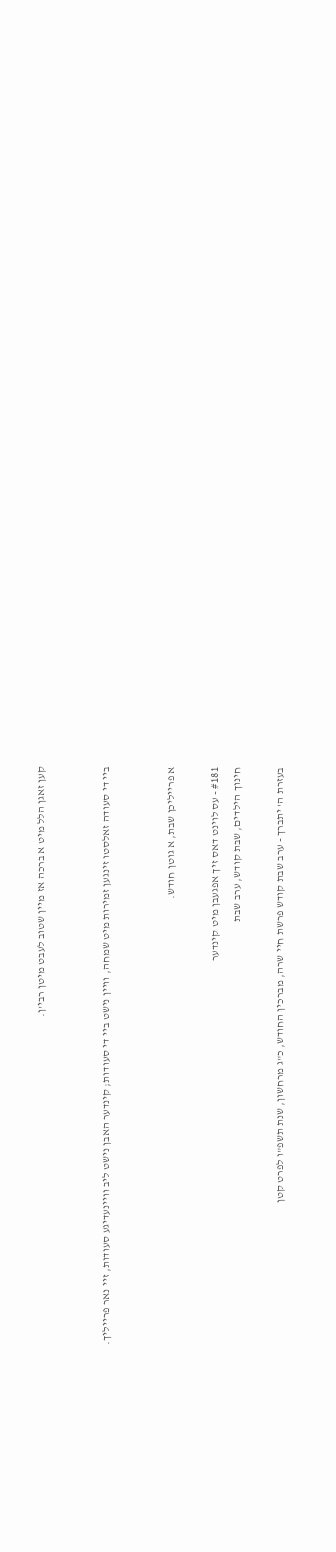קען זאגן הלל מיט א ברכה אז מיין שטוב לעבט מיטן רבי'ן.


ביי די סעודה זאלסטו זינגען זמירות מיט שמחה, וויין נישט ביי די סעודות; קינדער האבן נישט ליב וויינעדיגע סעודות, זיי נאר פרייליך.


א פרייליכן שבת, א גוטן חודש.

#181 - עס לוינט דאס זיך אפגעבן מיט קינדער
חינוך הילדים, שבת קודש, ערב שבת

בעזרת ה' יתברך - ערב שבת קודש פרשת חיי שרה, מברכין החודש, כ"ג מרחשון, שנת תשפ"ו לפרט קטן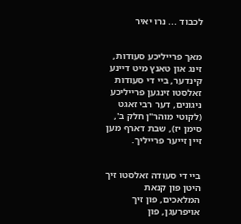לכבוד ... נרו יאיר


מאך פרייליכע סעודות, זינג און טאנץ מיט דיינע קינדער, ביי די סעודות זאלסטו זינגען פרייליכע ניגונים, דער רבי זאגט (לקוטי מוהר"ן חלק ב', סימן יז), שבת דארף מען זיין זייער פרייליך.


ביי די סעודה זאלסטו זיך היטן פון קנאת המלאכים, פון זיך אויפרעגן, פון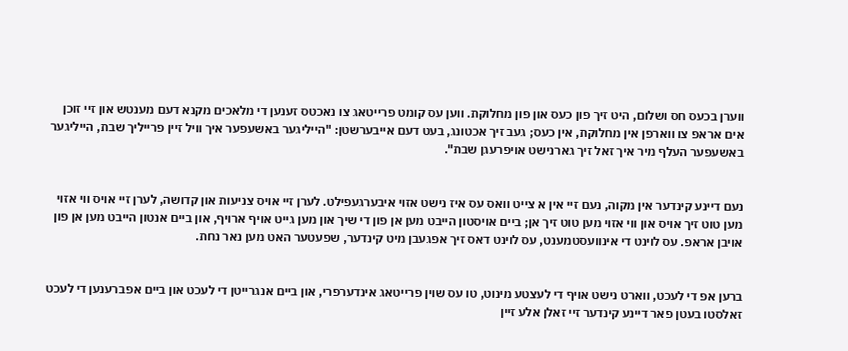ווערן בכעס חס ושלום, היט זיך פון כעס און פון מחלוקת. ווען עס קומט פרייטאג צו נאכטס זענען די מלאכים מקנא דעם מענטש און זיי זוכן אים אראפ צו ווארפן אין מחלוקת, אין כעס; געב זיך אכטונג, בעט דעם אייבערשטן: "הייליגער באשעפער איך וויל זיין פרייליך שבת, הייליגער באשעפער העלף מיר איך זאל זיך גארנישט אויפרעגן שבת".


נעם דיינע קינדער אין מקוה, נעם זיי אין א צייט וואס עס איז נישט אזוי איבערגעפילט. לערן זיי אויס צניעות און קדושה, לערן זיי אויס ווי אזוי מען טוט זיך אויס און ווי אזוי מען טוט זיך אן; ביים אויסטון הייבט מען אן פון די שיך און מען גייט אויף ארויף, און ביים אנטון הייבט מען אן פון אויבן אראפ. עס לוינט די אינוועסטמענט, עס לוינט דאס זיך אפגעבן מיט קינדער, שפעטער האט מען נאר נחת.


ברען אפ די לעכט, ווארט נישט אויף די לעצטע מינוט, טו עס שוין פרייטאג אינדערפרי, און ביים אנגרייטן די לעכט און ביים אפברענען די לעכט זאלסטו בעטן פאר דיינע קינדער זיי זאלן אלע זיין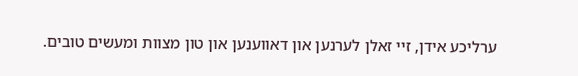ערליכע אידן, זיי זאלן לערנען און דאווענען און טון מצוות ומעשים טובים.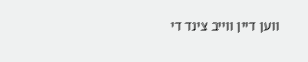ווען דיין ווייב צינד די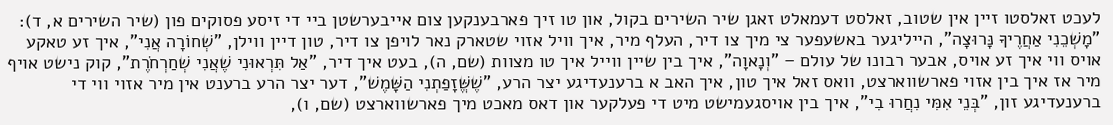לעכט זאלסטו זיין אין שטוב, זאלסט דעמאלט זאגן שיר השירים בקול, און טו זיך פארבענקען צום אייבערשטן ביי די זיסע פסוקים פון (שיר השירים א, ד): "מָשְׁכֵנִי אַחֲרֶיךָ נָּרוּצָה", הייליגער באשעפער צי מיך צו דיר, העלף מיר, איך וויל אזוי שטארק נאר לויפן צו דיר, טון דיין ווילן, "שְׁחוֹרָה אֲנִי", איך זע טאקע אויס ווי איך זע אויס, אבער רבונו של עולם – "וְנָאוָה", איך בין שיין ווייל איך טו מצוות (שם, ה), בעט איך דיר, "אַל תִּרְאוּנִי שֶׁאֲנִי שְׁחַרְחֹרֶת", קוק נישט אויף מיר אז איך בין אזוי פארשווארצט, וואס זאל איך טון, איך האב א ברענעדיגע יצר הרע, "שֶׁשֱּׁזָפַתְנִי הַשָּׁמֶשׁ", דער יצר הרע ברענט אין מיר אזוי ווי די ברענעדיגע זון, "בְּנֵי אִמִּי נִחֲרוּ בִי", איך בין אויסגעמישט מיט די פעלקער און דאס מאכט מיך פארשווארצט (שם, ו),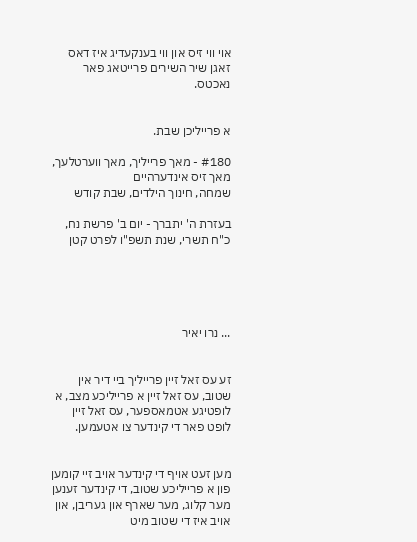אוי ווי זיס און ווי בענקעדיג איז דאס זאגן שיר השירים פרייטאג פאר נאכטס.


א פרייליכן שבת.

#180 - מאך פרייליך, מאך ווערטלעך, מאך זיס אינדערהיים
שמחה, חינוך הילדים, שבת קודש

בעזרת ה' יתברך - יום ב' פרשת נח, כ"ח תשרי, שנת תשפ"ו לפרט קטן





... נרו יאיר


זע עס זאל זיין פרייליך ביי דיר אין שטוב, עס זאל זיין א פרייליכע מצב, א לופטיגע אטמאספער, עס זאל זיין לופט פאר די קינדער צו אטעמען.


מען זעט אויף די קינדער אויב זיי קומען פון א פרייליכע שטוב, די קינדער זענען מער קלוג, מער שארף און געריבן, און אויב איז די שטוב מיט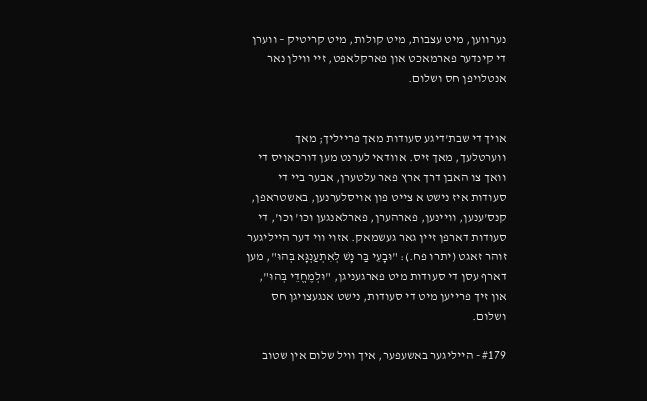נערווען, מיט עצבות, מיט קולות, מיט קריטיק – ווערן די קינדער פארמאכט און פארקלאפט, זיי ווילן נאר אנטלויפן חס ושלום.


אויך די שבת'דיגע סעודות מאך פרייליך; מאך ווערטלעך, מאך זיס. אוודאי לערנט מען דורכאויס די וואך צו האבן דרך ארץ פאר עלטערן, אבער ביי די סעודות איז נישט א צייט פון אויסלערנען, באשטראפן, קנס'ענען, וויינען, פארהערן, פארלאנגען וכו' וכו', די סעודות דארפן זיין גאר געשמאק. אזוי ווי דער הייליגער זוהר זאגט (יתרו פח.): "וּבָעֵי בַּר נָשׁ לְאִתְעַנְגָּא בְּהוּ", מען דארף עסן די סעודות מיט פארגעניגן, "וּלְמֶחֱדֵי בְּהוּ", און זיך פרייען מיט די סעודות, נישט אנגעצויגן חס ושלום.

#179 - הייליגער באשעפער, איך וויל שלום אין שטוב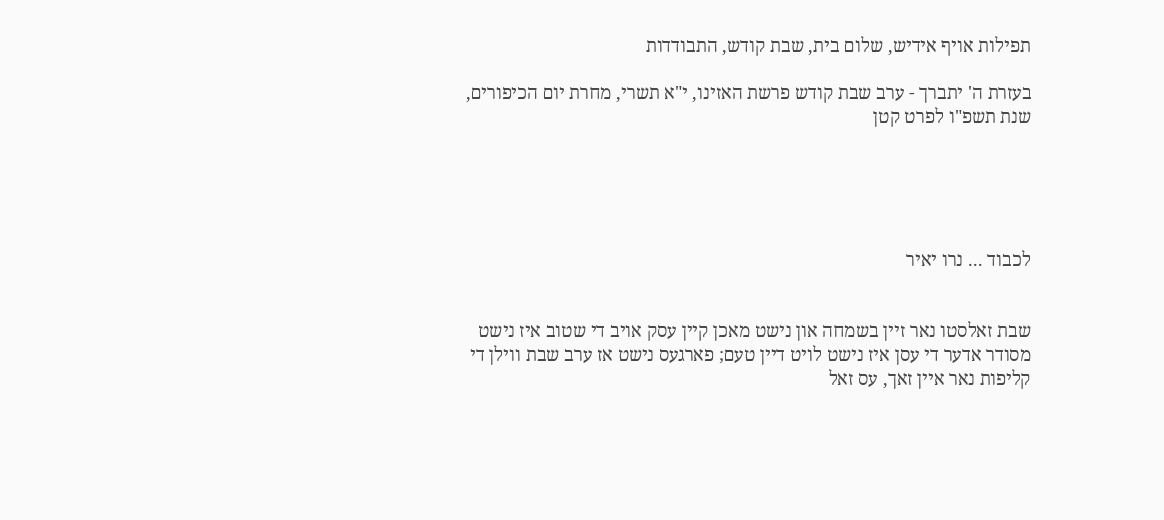תפילות אויף אידיש, שלום בית, שבת קודש, התבודדות

בעזרת ה' יתברך - ערב שבת קודש פרשת האזינו, י"א תשרי, מחרת יום הכיפורים, שנת תשפ"ו לפרט קטן





לכבוד ... נרו יאיר


שבת זאלסטו נאר זיין בשמחה און נישט מאכן קיין עסק אויב די שטוב איז נישט מסודר אדער די עסן איז נישט לויט דיין טעם; פארגעס נישט אז ערב שבת ווילן די קליפות נאר איין זאך, עס זאל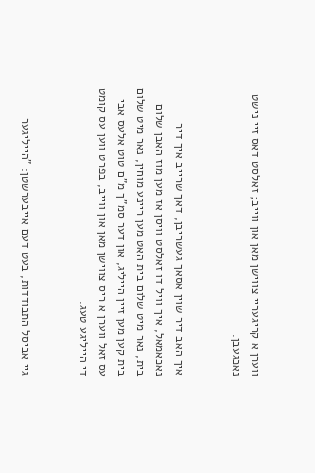ווערן א קריגעריי צווישן מאן און ווייב; זאלסט דאס זיי נישט נאכגעבן.


איך האב דיר שוין אסאך געשריבן, דאך שרייב איך דיר נאכאמאל, איך וויל דו זאלסט וויסן אז מען מוז האבן שלום בית, נאר מיט שלום בית האט מען ריינע מוחין, נאר מיט שלום בית קען מען זיין הייליג, און דער סמ"ך מ"ם טוט אלעס אבי עס זאל ווערן א ריס צווישן מאן און ווייב, בפרט ווען עס קומט די הייליגע טעג.


גיי אביסל התבודדות, בעט דעם אייבערשטן: "הייליגער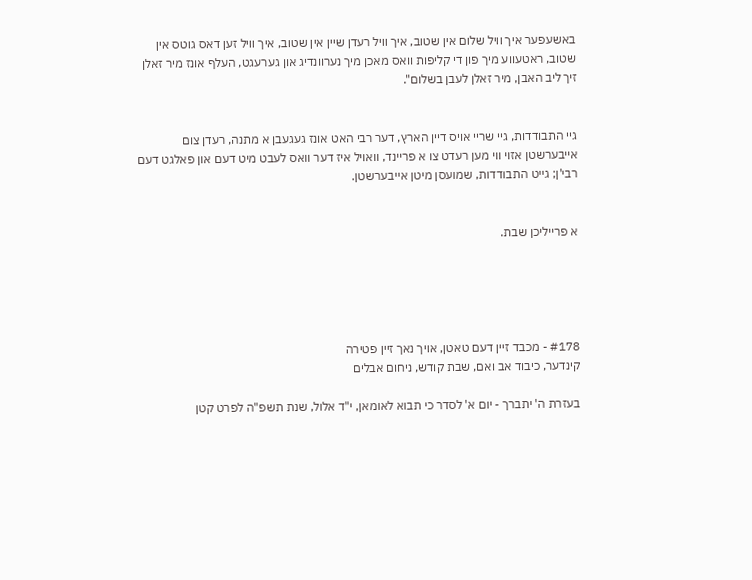באשעפער איך וויל שלום אין שטוב, איך וויל רעדן שיין אין שטוב, איך וויל זען דאס גוטס אין שטוב, ראטעווע מיך פון די קליפות וואס מאכן מיך נערוונדיג און גערעגט, העלף אונז מיר זאלן זיך ליב האבן, מיר זאלן לעבן בשלום".


גיי התבודדות, גיי שריי אויס דיין הארץ, דער רבי האט אונז געגעבן א מתנה, רעדן צום אייבערשטן אזוי ווי מען רעדט צו א פריינד, וואויל איז דער וואס לעבט מיט דעם און פאלגט דעם רבי'ן; גייט התבודדות, שמועסן מיטן אייבערשטן.


א פרייליכן שבת.





#178 - מכבד זיין דעם טאטן, אויך נאך זיין פטירה
קינדער, כיבוד אב ואם, שבת קודש, ניחום אבלים

בעזרת ה' יתברך - יום א' לסדר כי תבוא לאומאן, י"ד אלול, שנת תשפ"ה לפרט קטן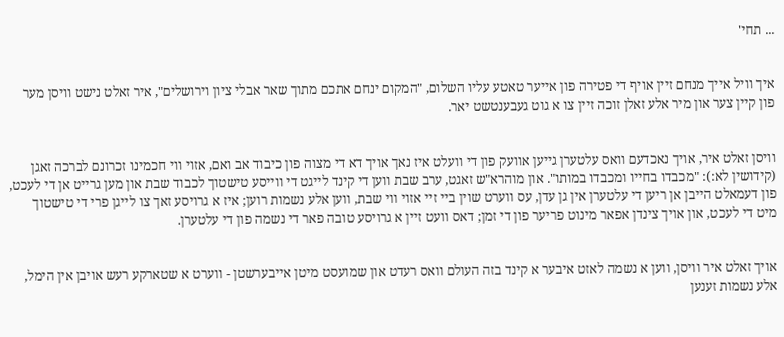... תחי'


איך וויל אייך מנחם זיין אויף די פטירה פון אייער טאטע עליו השלום, "המקום ינחם אתכם מתוך שאר אבלי ציון וירושלים", איר זאלט נישט וויסן מער פון קיין צער און מיר אלע זאלן זוכה זיין צו א גוט געבענטשט יאר.


וויסן זאלט איר, אויך נאכדעם וואס עלטערן גייען אוועק פון די וועלט איז נאך אויך דא די מצוה פון כיבוד אב ואם, אזוי ווי חכמינו זכרונם לברכה זאגן (קידושין לא:): "מכבדו בחייו ומכבדו במותו". און מוהרא"ש זאגט, ערב שבת ווען די קינד לייגט די ווייסע טישטוך לכבוד שבת און מען גרייט אן די לעכט, פון דעמאלט הייבן אן ריען די עלטערן אין גן עדן, עס ווערט שוין ביי זיי אזוי ווי שבת, ווען אלע נשמות רוען; איז א גרויסע זאך צו לייגן פרי די טישטוך מיט די לעכט, און אויך צינדן אפאר מינוט פריער פון די זמן; דאס וועט זיין א גרויסע טובה פאר די נשמה פון די עלטערן.


אויך זאלט איר וויסן, ווען א נשמה לאזט איבער א קינד בזה העולם וואס רעדט און שמועסט מיטן אייבערשטן - ווערט א שטארקע רעש אויבן אין הימל, אלע נשמות זענען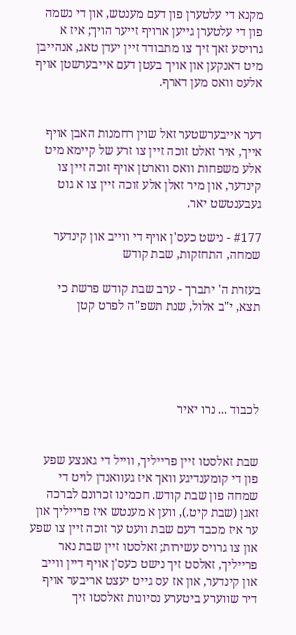מקנא די עלטערן פון דעם מענטש, און די נשמה פון די עלטערן גייען ארויף זייער הויך; איז א גרויסע זאך זיך צו מתבודד זיין יעדן טאג, אנהייבן מיט דאנקען און אויך בעטן דעם אייבערשטן אויף אלעס וואס מען דארף.


דער אייבערשטער זאל שוין רחמנות האבן אויף אייך, איר זאלט זוכה זיין צו זרע של קיימא מיט אלע משפחות וואס ווארטן אויף זוכה זיין צו קינדער, און מיר זאלן אלע זוכה זיין צו א גוט געבענטשט יאר.

#177 - נישט כעס'ן אויף די ווייב און קינדער
שמחה, התחזקות, שבת קודש

בעזרת ה' יתברך - ערב שבת קודש פרשת כי תצא, י"ב אלול, שנת תשפ"ה לפרט קטן





לכבוד ... נרו יאיר


שבת זאלסטו זיין פרייליך, ווייל די גאנצע שפע פון די קומענדיגע וואך איז געוואנדן לויט די שמחה פון שבת קודש. חכמינו זכרונם לברכה זאגן (שבת קיט.), ווען א מענטש איז פרייליך און ער איז מכבד דעם שבת וועט ער זוכה זיין צו שפע און צו גרויס עשירות; זאלסטו זיין שבת נאר פרייליך, זאלסט זיך נישט כעס'ן אויף דיין ווייב און קינדער, און אז עס גייט יעצט אריבער אויף דיר שווערע ביטערע נסיונות זאלסטו זיך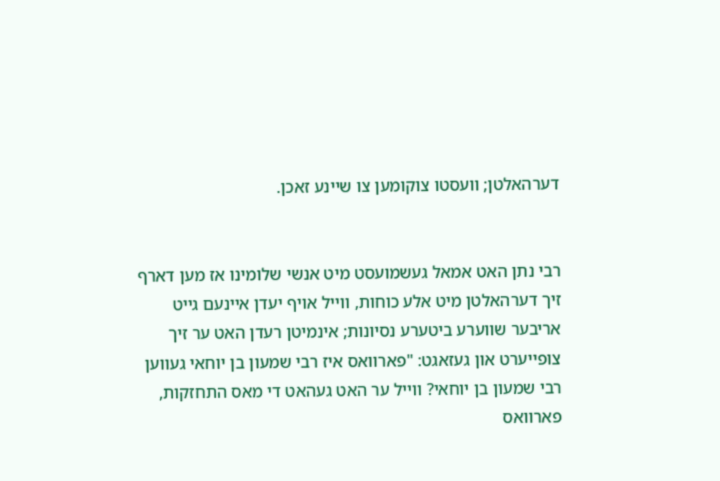דערהאלטן; וועסטו צוקומען צו שיינע זאכן.


רבי נתן האט אמאל געשמועסט מיט אנשי שלומינו אז מען דארף זיך דערהאלטן מיט אלע כוחות, ווייל אויף יעדן איינעם גייט אריבער שווערע ביטערע נסיונות; אינמיטן רעדן האט ער זיך צופייערט און געזאגט: "פארוואס איז רבי שמעון בן יוחאי געווען רבי שמעון בן יוחאי? ווייל ער האט געהאט די מאס התחזקות, פארוואס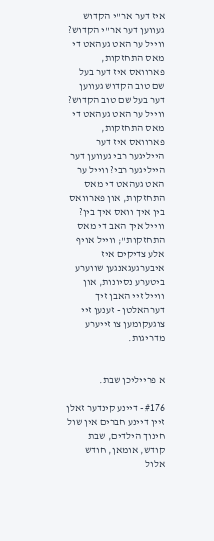איז דער אר"י הקדוש געווען דער אר"י הקדוש? ווייל ער האט געהאט די מאס התחזקות, פארוואס איז דער בעל שם טוב הקדוש געווען דער בעל שם טוב הקדוש? ווייל ער האט געהאט די מאס התחזקות, פארוואס איז דער הייליגער רבי געווען דער הייליגער רבי? ווייל ער האט געהאט די מאס התחזקות, און פארוואס בין איך וואס איך בין? ווייל איך האב די מאס התחזקות"; ווייל אויף אלע צדיקים איז איבערגעגאנגען שווערע ביטערע נסיונות, און ווייל זיי האבן זיך דערהאלטן - זענען זיי צוגעקומען צו זייערע מדריגות.


א פרייליכן שבת.

#176 - דיינע קינדער זאלן זיין דיינע חברים אין שול
חינוך הילדים, שבת קודש, אומאן, חודש אלול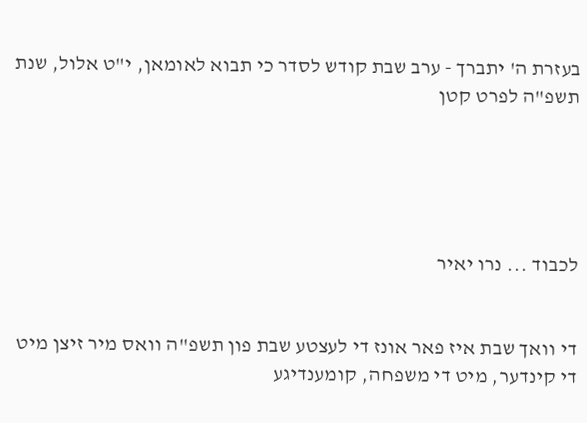בעזרת ה' יתברך - ערב שבת קודש לסדר כי תבוא לאומאן, י"ט אלול, שנת תשפ"ה לפרט קטן





לכבוד ... נרו יאיר


די וואך שבת איז פאר אונז די לעצטע שבת פון תשפ"ה וואס מיר זיצן מיט די קינדער, מיט די משפחה, קומענדיגע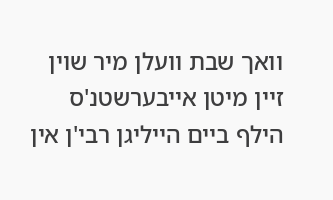וואך שבת וועלן מיר שוין זיין מיטן אייבערשטנ'ס הילף ביים הייליגן רבי'ן אין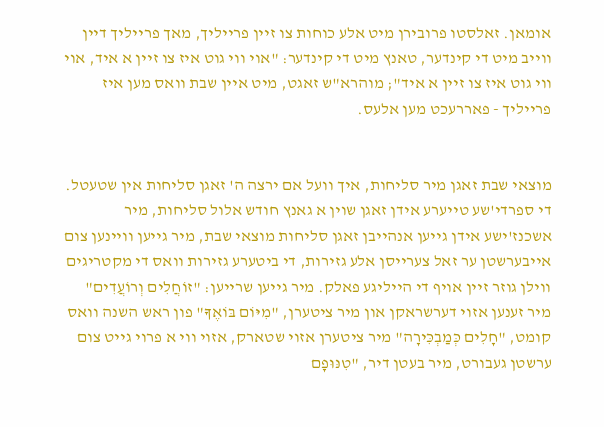אומאן. זאלסטו פרובירן מיט אלע כוחות צו זיין פרייליך, מאך פרייליך דיין ווייב מיט די קינדער, טאנץ מיט די קינדער: "אוי ווי גוט איז צו זיין א איד, אוי ווי גוט איז צו זיין א איד"; מוהרא"ש זאגט, מיט איין שבת וואס מען איז פרייליך - פאררעכט מען אלעס.


מוצאי שבת זאגן מיר סליחות, איך וועל אם ירצה ה' זאגן סליחות אין שטעטל. די ספרדי'שע טייערע אידן זאגן שוין א גאנץ חודש אלול סליחות, מיר אשכנז'ישע אידן גייען אנהייבן זאגן סליחות מוצאי שבת, מיר גייען וויינען צום אייבערשטן ער זאל צערייסן אלע גזירות, די ביטערע גזירות וואס די מקטריגים ווילן גוזר זיין אויף די הייליגע פאלק. מיר גייען שרייען: "זוֹחֲלִים וְרוֹעֲדִים" מיר זענען אזוי דערשראקן און מיר ציטערן, "מִיּוֹם בּוֹאֶךָ" פון ראש השנה וואס קומט, "חָלִים כְּמַבְכִּירָה" מיר ציטערן אזוי שטארק, אזוי ווי א פרוי גייט צום ערשטן געבורט, מיר בעטן דיר, "טִנּוּפָם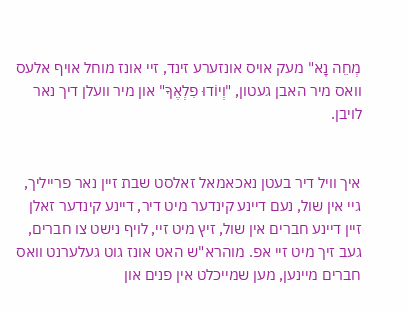מְחֵה נָא" מעק אויס אונזערע זינד, זיי אונז מוחל אויף אלעס וואס מיר האבן געטון, "וְיוֹדוּ פִלְאֶךָ" און מיר וועלן דיך נאר לויבן.


איך וויל דיר בעטן נאכאמאל זאלסט שבת זיין נאר פרייליך, גיי אין שול, נעם דיינע קינדער מיט דיר, דיינע קינדער זאלן זיין דיינע חברים אין שול, זיץ מיט זיי, לויף נישט צו חברים, געב זיך מיט זיי אפ. מוהרא"ש האט אונז גוט געלערנט וואס חברים מיינען, מען שמייכלט אין פנים און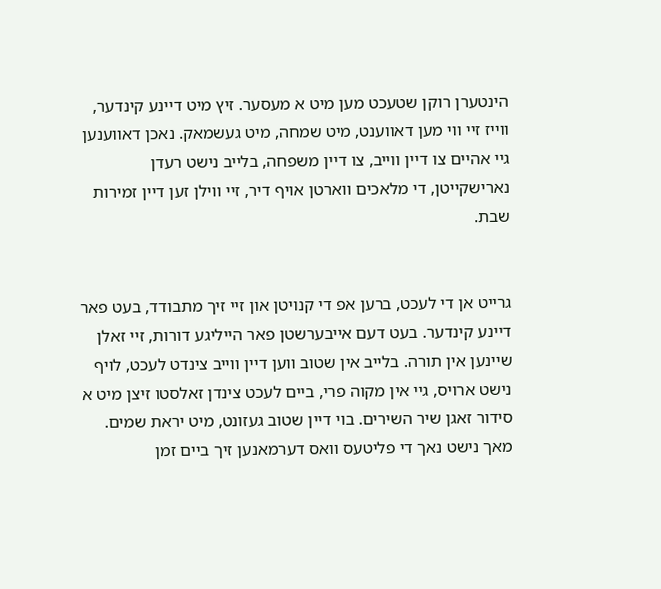הינטערן רוקן שטעכט מען מיט א מעסער. זיץ מיט דיינע קינדער, ווייז זיי ווי מען דאווענט, מיט שמחה, מיט געשמאק. נאכן דאווענען גיי אהיים צו דיין ווייב, צו דיין משפחה, בלייב נישט רעדן נארישקייטן, די מלאכים ווארטן אויף דיר, זיי ווילן זען דיין זמירות שבת.


גרייט אן די לעכט, ברען אפ די קנויטן און זיי זיך מתבודד, בעט פאר דיינע קינדער. בעט דעם אייבערשטן פאר הייליגע דורות, זיי זאלן שיינען אין תורה. בלייב אין שטוב ווען דיין ווייב צינדט לעכט, לויף נישט ארויס, גיי אין מקוה פרי, ביים לעכט צינדן זאלסטו זיצן מיט א סידור זאגן שיר השירים. בוי דיין שטוב געזונט, מיט יראת שמים. מאך נישט נאך די פליטעס וואס דערמאנען זיך ביים זמן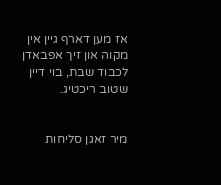אז מען דארף גיין אין מקוה און זיך אפבאדן לכבוד שבת, בוי דיין שטוב ריכטיג.


מיר זאגן סליחות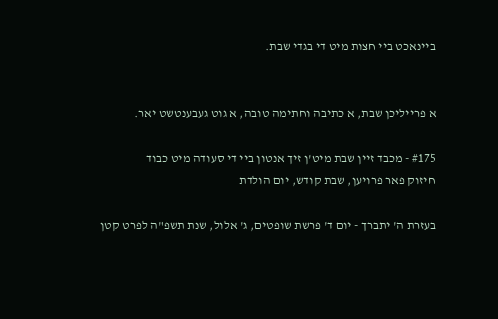ביינאכט ביי חצות מיט די בגדי שבת.


א פרייליכן שבת, א כתיבה וחתימה טובה, א גוט געבענטשט יאר.

#175 - מכבד זיין שבת מיט'ן זיך אנטון ביי די סעודה מיט כבוד
חיזוק פאר פרויען, שבת קודש, יום הולדת

בעזרת ה' יתברך - יום ד' פרשת שופטים, ג' אלול, שנת תשפ"ה לפרט קטן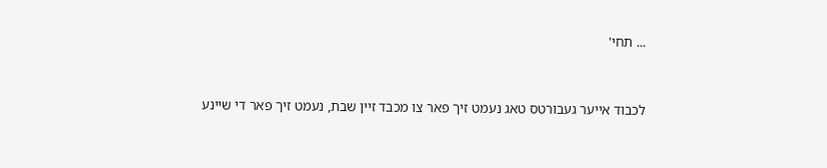... תחי'


לכבוד אייער געבורטס טאג נעמט זיך פאר צו מכבד זיין שבת, נעמט זיך פאר די שיינע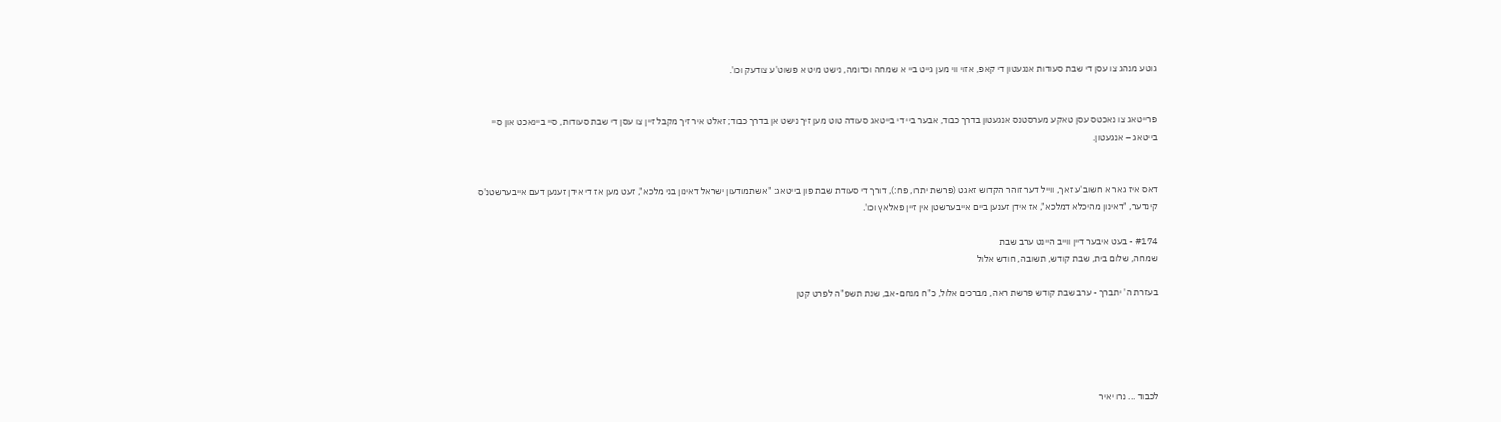גוטע מנהג צו עסן די שבת סעודות אנגעטון די קאפ, אזוי ווי מען גייט ביי א שמחה וכדומה, נישט מיט א פשוט'ע צודעק וכו'.


פרייטאג צו נאכטס עסן טאקע מערסטנס אנגעטון בדרך כבוד, אבער ביי די בייטאג סעודה טוט מען זיך נישט אן בדרך כבוד; זאלט איר זיך מקבל זיין צו עסן די שבת סעודות, סיי ביינאכט און סיי בייטאג – אנגעטון.


דאס איז גאר א חשוב'ע זאך, ווייל דער זוהר הקדוש זאגט (פרשת יתרו, פח:), דורך די סעודת שבת פון בייטאג: "אשתמודעון ישראל דאינון בני מלכא", זעט מען אז די אידן זענען דעם אייבערשטנ'ס קינדער, "דאינון מהיכלא דמלכא", אז אידן זענען ביים אייבערשטן אין זיין פאלאץ וכו'.

#174 - בעט איבער דיין ווייב היינט ערב שבת
שמחה, שלום בית, שבת קודש, תשובה, חודש אלול

בעזרת ה' יתברך - ערב שבת קודש פרשת ראה, מברכים אלול, כ"ח מנחם-אב, שנת תשפ"ה לפרט קטן





לכבוד ... נרו יאיר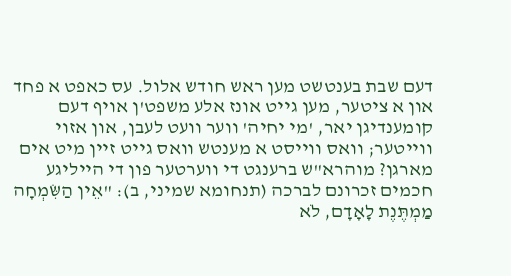דעם שבת בענטשט מען ראש חודש אלול. עס כאפט א פחד און א ציטער, מען גייט אונז אלע משפט'ן אויף דעם קומענדיגן יאר, 'מי יחיה' ווער וועט לעבן, און אזוי ווייטער; וואס ווייסט א מענטש וואס גייט זיין מיט אים מארגן? מוהרא"ש ברענגט די ווערטער פון די הייליגע חכמים זכרונם לברכה (תנחומא שמיני, ב): "אֵין הַשִּׂמְחָה מַמְתֶּנֶת לָאָדָם, לֹא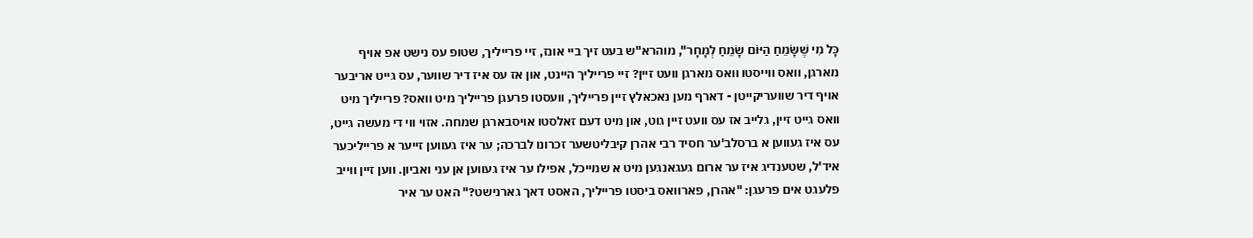כָּל מִי שֶׁשָּׂמֵחַ הַיּוֹם שָׂמֵחַ לְמָחָר", מוהרא"ש בעט זיך ביי אונז, זיי פרייליך, שטופ עס נישט אפ אויף מארגן, וואס ווייסטו וואס מארגן וועט זיין? זיי פרייליך היינט, און אז עס איז דיר שווער, עס גייט אריבער אויף דיר שוועריקייטן - דארף מען נאכאלץ זיין פרייליך, וועסטו פרעגן פרייליך מיט וואס? פרייליך מיט וואס גייט זיין, גלייב אז עס וועט זיין גוט, און מיט דעם זאלסטו אויסבארגן שמחה. אזוי ווי די מעשה גייט, עס איז געווען א ברסלב'ער חסיד רבי אהרן קיבליטשער זכרונו לברכה; ער איז געווען זייער א פרייליכער איד'ל, שטענדיג איז ער ארום געגאנגען מיט א שמייכל, אפילו ער איז געווען אן עני ואביון. ווען זיין ווייב פלעגט אים פרעגן: "אהרן, פארוואס ביסטו פרייליך, האסט דאך גארנישט?" האט ער איר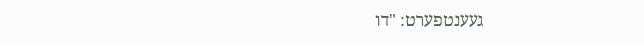געענטפערט: "דו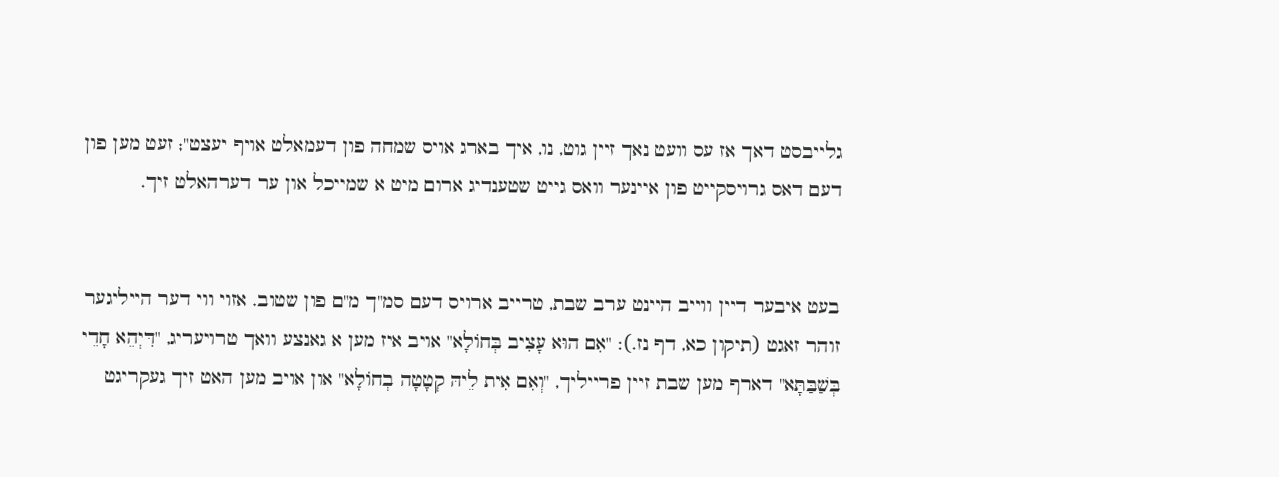גלייבסט דאך אז עס וועט נאך זיין גוט, נו, איך בארג אויס שמחה פון דעמאלט אויף יעצט"; זעט מען פון דעם דאס גרויסקייט פון איינער וואס גייט שטענדיג ארום מיט א שמייכל און ער דערהאלט זיך.


בעט איבער דיין ווייב היינט ערב שבת, טרייב ארויס דעם סמ"ך מ"ם פון שטוב. אזוי ווי דער הייליגער זוהר זאגט (תיקון כא, דף נז.): "אִם הוּא עָצִיב בְּחוֹלָא" אויב איז מען א גאנצע וואך טרויעריג, "דִּיְהֵא חָדֵי בְּשַׁבַּתָּא" דארף מען שבת זיין פרייליך, "וְאִם אִית לֵיהּ קְטָטָה בְחוֹלָא" און אויב מען האט זיך געקריגט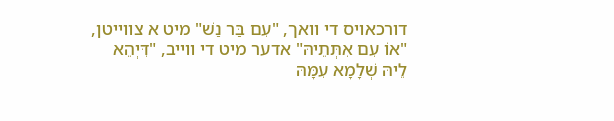דורכאויס די וואך, "עִם בַּר נַשׁ" מיט א צווייטן, "אוֹ עִם אִתְּתֵיהּ" אדער מיט די ווייב, "דִּיְהֵא לֵיהּ שְׁלָמָא עִמָּהּ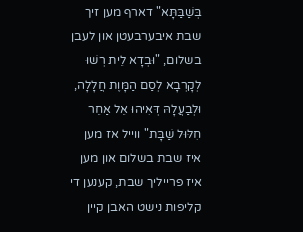בְּשַׁבַּתָּא" דארף מען זיך שבת איבערבעטן און לעבן בשלום, "וּבְדָא לֵית רְשׁוּ לְקָרְבָא לְסַם הַמָּוֶת חֲלָלָה, וּלְבַעֲלָהּ דְּאִיהוּ אֵל אַחֵר חִלּוּל שַׁבָּת" ווייל אז מען איז שבת בשלום און מען איז פרייליך שבת, קענען די קליפות נישט האבן קיין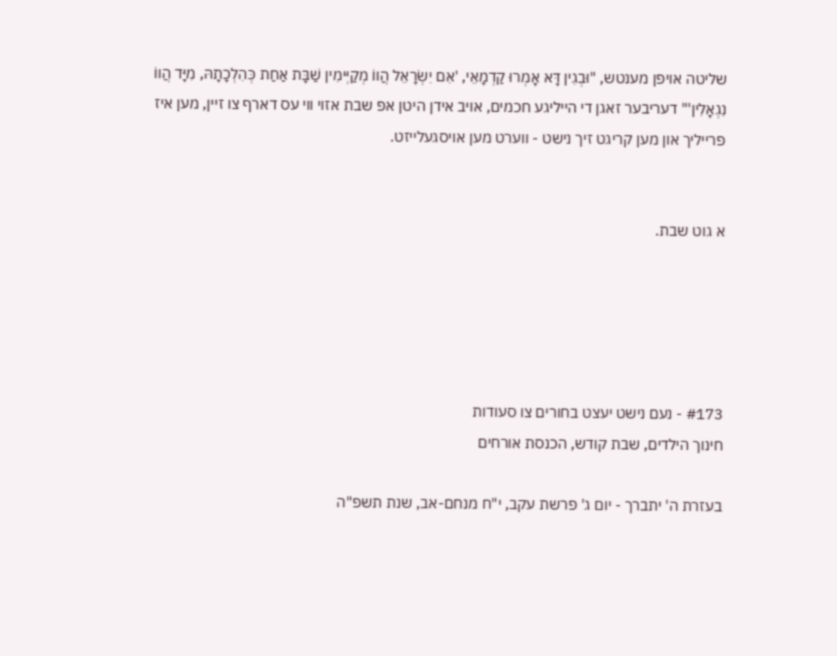שליטה אויפן מענטש, "וּבְגִין דָּא אָמְרוּ קַדְמָאֵי, 'אִם יִשְׂרָאֵל הֲווֹ מְקַיְּימִין שַׁבָּת אַחַת כְּהִלְכָתָהּ, מִיָּד הֲווֹ נִגְאָלִין'" דעריבער זאגן די הייליגע חכמים, אויב אידן היטן אפ שבת אזוי ווי עס דארף צו זיין, מען איז פרייליך און מען קריגט זיך נישט - ווערט מען אויסגעלייזט.


א גוט שבת.





#173 - נעם נישט יעצט בחורים צו סעודות
חינוך הילדים, שבת קודש, הכנסת אורחים

בעזרת ה' יתברך - יום ג' פרשת עקב, י"ח מנחם-אב, שנת תשפ"ה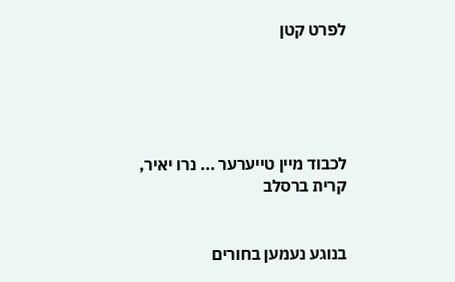לפרט קטן





לכבוד מיין טייערער ... נרו יאיר, קרית ברסלב


בנוגע נעמען בחורים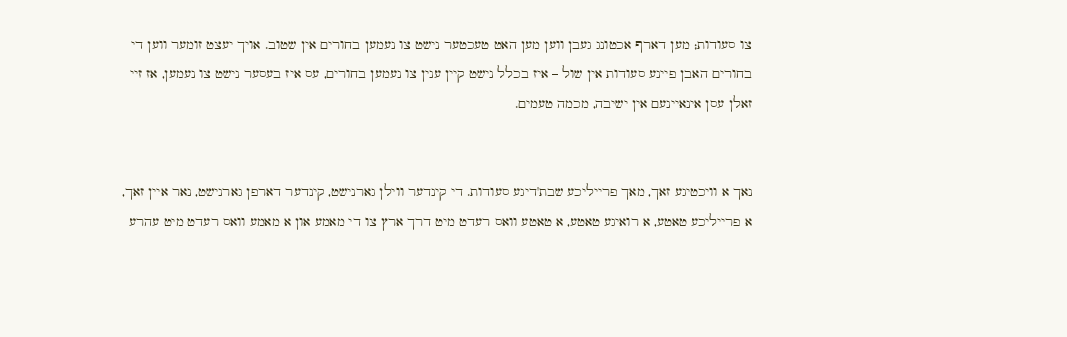צו סעודות; מען דארף אכטונג געבן ווען מען האט טעכטער נישט צו נעמען בחורים אין שטוב. אויך יעצט זומער ווען די בחורים האבן פיינע סעודות אין שול – איז בכלל נישט קיין ענין צו נעמען בחורים, עס איז בעסער נישט צו נעמען, אז זיי זאלן עסן אינאיינעם אין ישיבה, מכמה טעמים.


נאך א וויכטיגע זאך, מאך פרייליכע שבת'דיגע סעודות. די קינדער ווילן גארנישט, קינדער דארפן גארנישט, נאר איין זאך, א פרייליכע טאטע, א רואיגע טאטע, א טאטע וואס רעדט מיט דרך ארץ צו די מאמע און א מאמע וואס רעדט מיט עהרע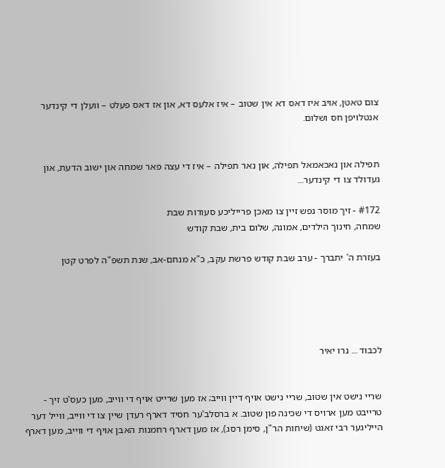צום טאטן, אויב איז דאס דא אין שטוב – איז אלעס דא, און אז דאס פעלט – וועלן די קינדער אנטלויפן חס ושלום.


תפילה און נאכאמאל תפילה, און נאר תפילה – איז די עצה פאר שמחה און ישוב הדעת, און געדולד צו די קינדער...

#172 - זיך מוסר נפש זיין צו מאכן פרייליכע סעודות שבת
שמחה, חינוך הילדים, אמונה, שלום בית, שבת קודש

בעזרת ה' יתברך - ערב שבת קודש פרשת עקב, כ"א מנחם-אב, שנת תשפ"ה לפרט קטן





לכבוד ... נרו יאיר


שריי נישט אין שטוב, שריי נישט אויף דיין ווייב; אז מען שרייט אויף די ווייב, מען כעס'ט זיך - טרייבט מען ארויס די שכינה פון שטוב. א ברסלב'ער חסיד דארף רעדן שיין צו די ווייב, ווייל דער הייליגער רבי זאגט (שיחות הר"ן, סימן רסג), אז מען דארף רחמנות האבן אויף די ווייב, מען דארף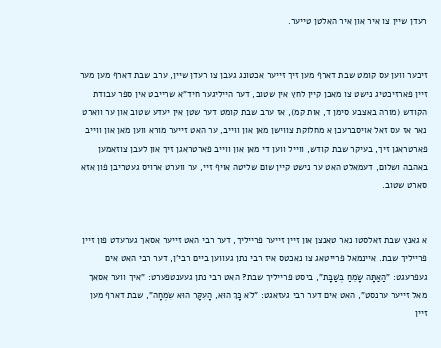רעדן שיין צו איר און איר האלטן טייער.


זיכער ווען עס קומט שבת דארף מען זיך זייער אכטונג געבן צו רעדן שיין, ערב שבת דארף מען מער זיין פארזיכטיג נישט צו מאכן קיין לחץ אין שטוב, דער הייליגער חיד"א שרייבט אין ספר עבודת הקודש (מורה באצבע סימן ד, אות קמ), אז ערב שבת קומט דער שטן אין יעדע שטוב און ער ווארט נאר אז עס זאל אויסברעכן א מחלוקת צווישן מאן און ווייב, ער האט זייער מורא ווען מאן און ווייב פארטראגן זיך, בעיקר שבת קודש, ווייל ווען די מאן און ווייב פארטראגן זיך און לעבן צוזאמען באהבה ושלום, דעמאלט האט ער נישט קיין שום שליטה אויף זיי, ער ווערט ארויס געטריבן פון אזא סארט שטוב.


א גאנץ שבת זאלסטו נאר טאנצן און זיין זייער פרייליך, דער רבי האט זייער אסאך גערעדט פון זיין פרייליך שבת. איינמאל פרייטאג צו נאכטס איז רבי נתן געווען ביים רבי'ן, דער רבי האט אים געפרעגט: "הַאַתָּה שָׂמֵחַ בְּשַׁבָּת", ביסט פרייליך שבת? האט רבי נתן געענטפערט: "איך ווער אסאך מאל זייער ערנסט", האט אים דער רבי געזאגט: "לֹא כָּךְ הוּא, הָעִקָּר הוּא שִׂמְחָה", שבת דארף מען זיין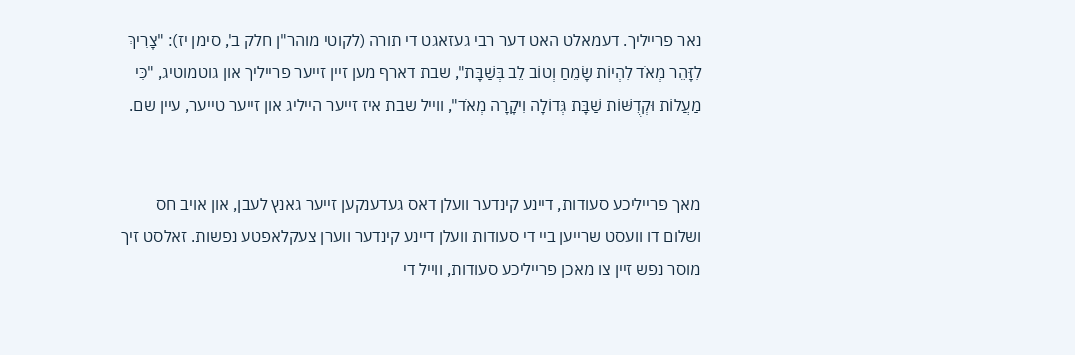נאר פרייליך. דעמאלט האט דער רבי געזאגט די תורה (לקוטי מוהר"ן חלק ב', סימן יז): "צָרִיךְ לִזָּהֵר מְאֹד לִהְיוֹת שָׂמֵחַ וְטוֹב לֵב בְּשַׁבָּת", שבת דארף מען זיין זייער פרייליך און גוטמוטיג, "כִּי מַעֲלוֹת וּקְדֻשּׁוֹת שַׁבָּת גְּדוֹלָה וִיקָרָה מְאֹד", ווייל שבת איז זייער הייליג און זייער טייער, עיין שם.


מאך פרייליכע סעודות, דיינע קינדער וועלן דאס געדענקען זייער גאנץ לעבן, און אויב חס ושלום דו וועסט שרייען ביי די סעודות וועלן דיינע קינדער ווערן צעקלאפטע נפשות. זאלסט זיך מוסר נפש זיין צו מאכן פרייליכע סעודות, ווייל די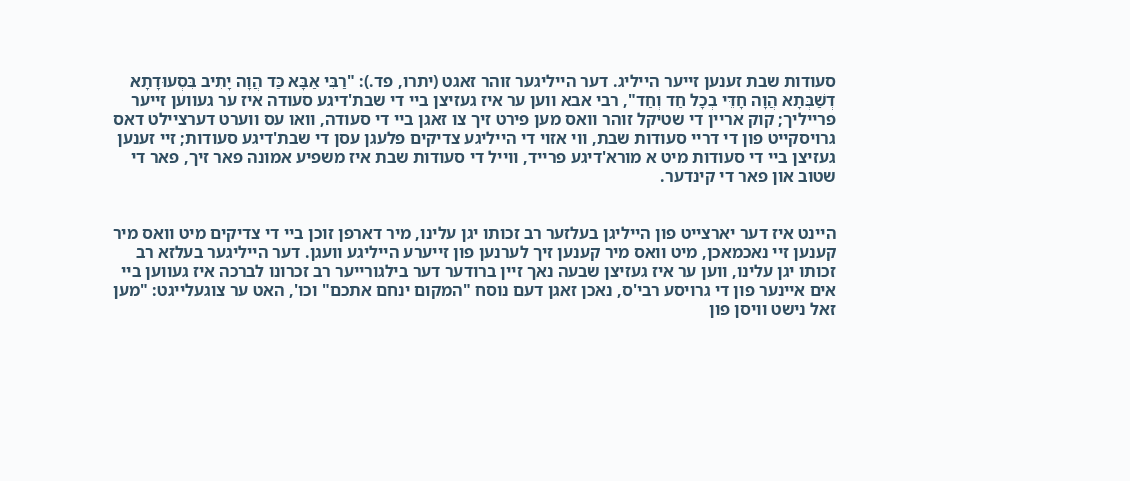סעודות שבת זענען זייער הייליג. דער הייליגער זוהר זאגט (יתרו, פד.): "רַבִּי אַבָּא כַּד הֲוָה יָתִיב בִּסְעוּדָתָא דְשַׁבְּתָא הֲוָה חָדֵּי בְכָל חַד וְחַד", רבי אבא ווען ער איז געזיצן ביי די שבת'דיגע סעודה איז ער געווען זייער פרייליך; קוק אריין די שטיקל זוהר וואס מען פירט זיך צו זאגן ביי די סעודה, וואו עס ווערט דערציילט דאס גרויסקייט פון די דריי סעודות שבת, ווי אזוי די הייליגע צדיקים פלעגן עסן די שבת'דיגע סעודות; זיי זענען געזיצן ביי די סעודות מיט א מורא'דיגע פרייד, ווייל די סעודות שבת איז משפיע אמונה פאר זיך, פאר די שטוב און פאר די קינדער.


היינט איז דער יארצייט פון הייליגן בעלזער רב זכותו יגן עלינו, מיר דארפן זוכן ביי די צדיקים מיט וואס מיר קענען זיי נאכמאכן, מיט וואס מיר קענען זיך לערנען פון זייערע הייליגע וועגן. דער הייליגער בעלזא רב זכותו יגן עלינו, ווען ער איז געזיצן שבעה נאך זיין ברודער דער בילגורייער רב זכרונו לברכה איז געווען ביי אים איינער פון די גרויסע רבי'ס, נאכן זאגן דעם נוסח "המקום ינחם אתכם" וכו', האט ער צוגעלייגט: "מען זאל נישט וויסן פון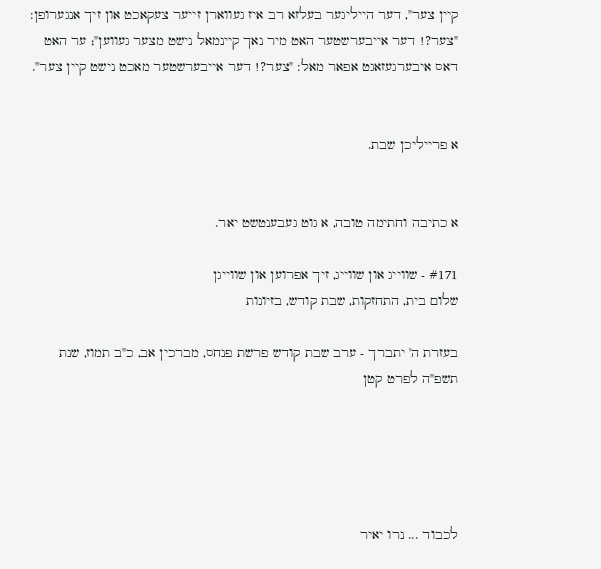קיין צער", דער הייליגער בעלזא רב איז געווארן זייער צעקאכט און זיך אנגערופן: "צער?! דער אייבערשטער האט מיר נאך קיינמאל נישט מצער געווען"; ער האט דאס איבערגעזאגט אפאר מאל: "צער?! דער אייבערשטער מאכט נישט קיין צער".


א פרייליכן שבת.


א כתיבה וחתימה טובה, א גוט געבענטשט יאר.

#171 - שווייג און שווייג, זיך אפרוען און שווייגן
שלום בית, התחזקות, שבת קודש, בזיונות

בעזרת ה' יתברך - ערב שבת קודש פרשת פנחס, מברכין אב, כ"ב תמוז, שנת תשפ"ה לפרט קטן





לכבוד ... נרו יאיר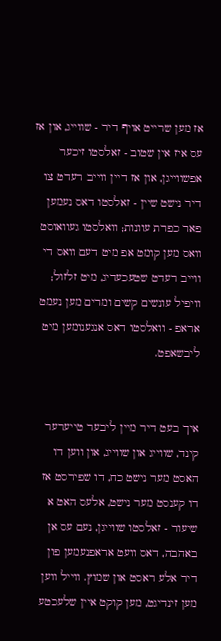אז מען שרייט אויף דיר - שווייג, און אז עס איז אין שטוב - זאלסטו זיכער אפשווייגן, און אז דיין ווייב רעדט צו דיר נישט שיין - זאלסטו דאס נעמען פאר כפרת עוונות; וואלסטו געוואוסט וואס מען קומט אפ מיט דעם וואס די ווייב רעדט שטעכעדיג, מיט זלזול; וויפיל עונשים קשים ומרים מען נעמט אראפ - וואלסטו דאס אנגענומען מיט ליבשאפט.


איך בעט דיר מיין ליבער טייערער קינד, שווייג און שווייג, און ווען דו האסט מער נישט כח, דו שפירסט אז דו קענסט מער נישט, אלעס האט א שיעור - זאלסטו שווייגן, נעם עס אן באהבה, דאס וועט אראפנעמען פון דיר אלע ראסט און שמוץ. ווייל ווען מען זינדיגט, מען קוקט איין שלעכטע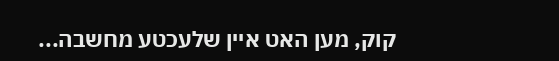קוק, מען האט איין שלעכטע מחשבה...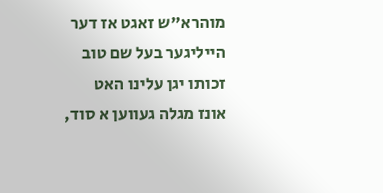מוהרא"ש זאגט אז דער הייליגער בעל שם טוב זכותו יגן עלינו האט אונז מגלה געווען א סוד,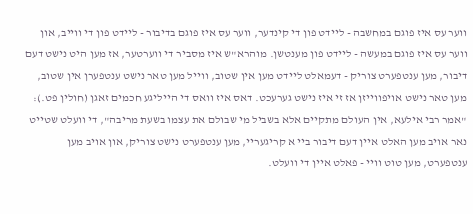ווער עס איז פוגם במחשבה - ליידט פון די קינדער, ווער עס איז פוגם בדיבור - ליידט פון די ווייב, און ווער עס איז פוגם במעשה - ליידט פון מענטשן. מוהרא"ש איז מסביר די ווערטער, אז מען היט נישט דעם דיבור, מען ענטפערט צוריק - דעמאלט ליידט מען אין שטוב, ווייל מען טאר נישט ענטפערן אין שטוב, מען טאר נישט אויפווייזן אז זי איז נישט גערעכט. דאס איז וואס די הייליגע חכמים זאגן (חולין פט.): "אמר רבי אילעא, אין העולם מתקיים אלא בשביל מי שבולם את עצמו בשעת מריבה", די וועלט שטייט נאר אויב מען האלט איין דעם דיבור ביי א קריגעריי, מען ענטפערט נישט צוריק, און אויב מען ענטפערט, מען טוט וויי - פאלט איין די וועלט.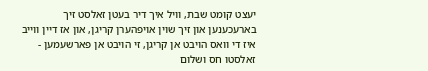יעצט קומט שבת, וויל איך דיר בעטן זאלסט זיך בארעכענען און זיך שוין אויפהערן קריגן, און אז דיין ווייב איז די וואס הויבט אן קריגן, זי הויבט אן פארשעמען - זאלסטו חס ושלום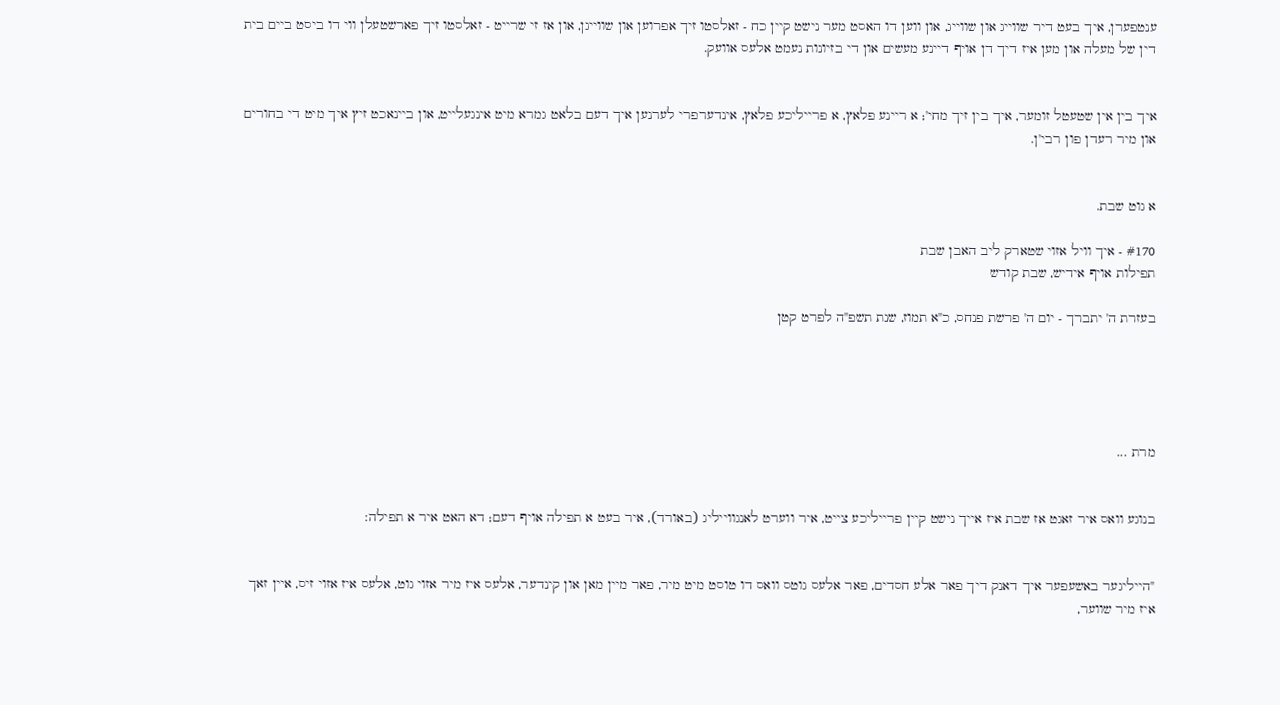ענטפערן, איך בעט דיר שווייג און שווייג, און ווען דו האסט מער נישט קיין כח - זאלסטו זיך אפרוען און שווייגן, און אז זי שרייט - זאלסטו זיך פארשטעלן ווי דו ביסט ביים בית דין של מעלה און מען איז דיך דן אויף דיינע מעשים און די בזיונות נעמט אלעס אוועק.


איך בין אין שטעטל זומער, איך בין זיך מחי'; א ריינע פלאץ, א פרייליכע פלאץ, אינדערפרי לערנען איך דעם בלאט גמרא מיט אינגעלייט, און ביינאכט זיץ איך מיט די בחורים און מיר רעדן פון רבי'ן.


א גוט שבת.

#170 - איך וויל אזוי שטארק ליב האבן שבת
תפילות אויף אידיש, שבת קודש

בעזרת ה' יתברך - יום ה' פרשת פנחס, כ"א תמוז, שנת תשפ"ה לפרט קטן





מרת ...


בנוגע וואס איר זאגט אז שבת איז אייך נישט קיין פרייליכע צייט, איר ווערט לאנגווייליג (באורד), איר בעט א תפילה אויף דעם; דא האט איר א תפילה:


"הייליגער באשעפער איך דאנק דיך פאר אלע חסדים, פאר אלעס גוטס וואס דו טוסט מיט מיר, פאר מיין מאן און קינדער, אלעס איז מיר אזוי גוט, אלעס איז אזוי זיס, איין זאך איז מיר שווער,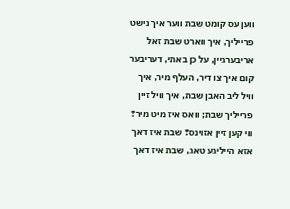ווען עס קומט שבת ווער איך נישט פרייליך, איך ווארט שבת זאל אריבערגיין, על כן באתי, דעריבער קום איך צו דיר, העלף מיר, איך וויל ליב האבן שבת, איך וויל זיין פרייליך שבת; וואס איז מיט מיר? ווי קען זיין אזוינס? שבת איז דאך אזא הייליגע טאג, שבת איז דאך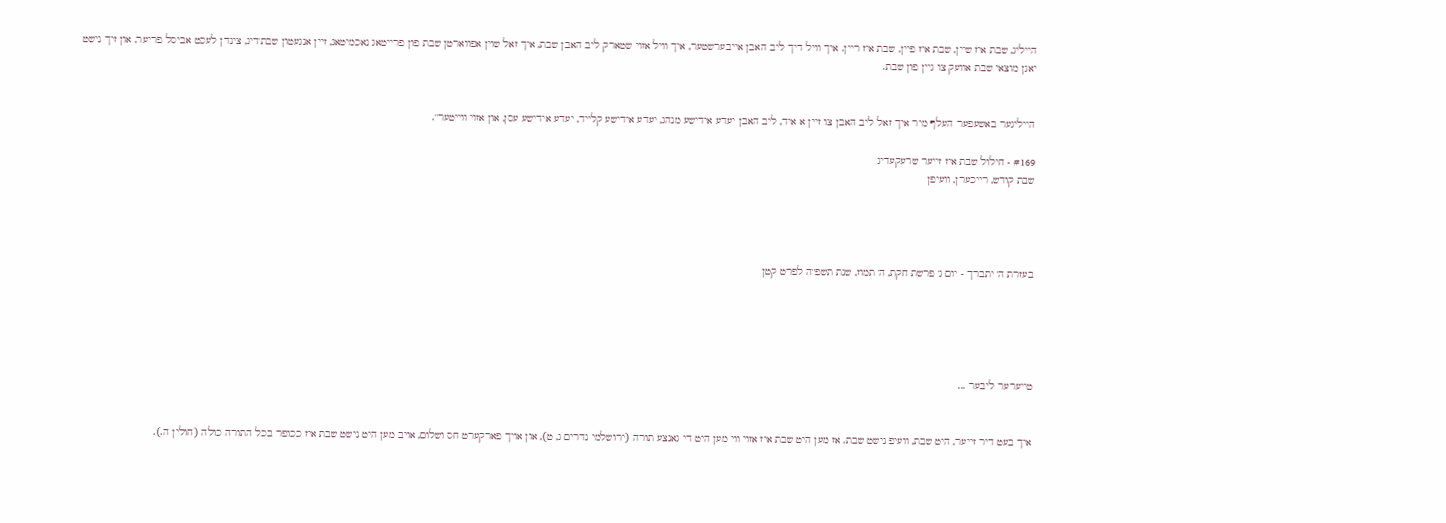הייליג, שבת איז שיין, שבת איז פיין, שבת איז ריין. איך וויל דיך ליב האבן אייבערשטער, איך וויל אזוי שטארק ליב האבן שבת, איך זאל שוין אפווארטן שבת פון פרייטאג נאכמיטאג, זיין אנגעטון שבת'דיג, צינדן לעכט אביסל פריער, און זיך נישט יאגן מוצאי שבת אוועק צו גיין פון שבת.


הייליגער באשעפער העלף מיר איך זאל ליב האבן צו זיין א איד, ליב האבן יעדע אידישע מנהג, יעדע אידישע קלייד, יעדע אידישע עסן, און אזוי ווייטער".

#169 - חילול שבת איז זייער שרעקעדיג
שבת קודש, רייכערן, וועיפן




בעזרת ה' יתברך - יום ג' פרשת חקת, ה' תמוז, שנת תשפ"ה לפרט קטן





טייערער ליבער ...


איך בעט דיר זייער, היט שבת, וועיפ נישט שבת. אז מען היט שבת איז אזוי ווי מען היט די גאנצע תורה (ירושלמי נדרים ג, ט), און אויך פארקערט חס ושלום, אויב מען היט נישט שבת איז ככופר בכל התורה כולה (חולין ה.).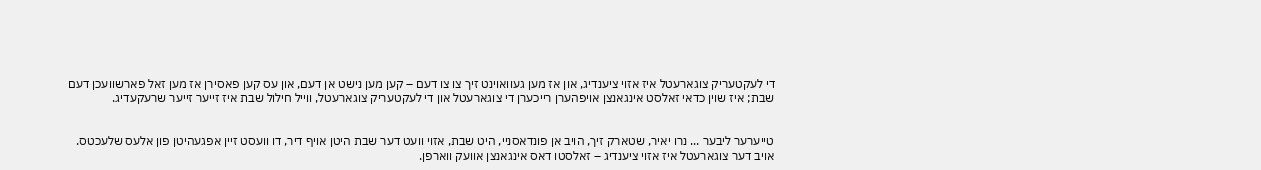די לעקטעריק צוגארעטל איז אזוי ציענדיג, און אז מען געוואוינט זיך צו צו דעם – קען מען נישט אן דעם, און עס קען פאסירן אז מען זאל פארשוועכן דעם שבת; איז שוין כדאי זאלסט אינגאנצן אויפהערן רייכערן די צוגארעטל און די לעקטעריק צוגארעטל, ווייל חילול שבת איז זייער זייער שרעקעדיג.


טייערער ליבער ... נרו יאיר, שטארק זיך, הויב אן פונדאסניי, היט שבת, אזוי וועט דער שבת היטן אויף דיר, דו וועסט זיין אפגעהיטן פון אלעס שלעכטס. אויב דער צוגארעטל איז אזוי ציענדיג – זאלסטו דאס אינגאנצן אוועק ווארפן.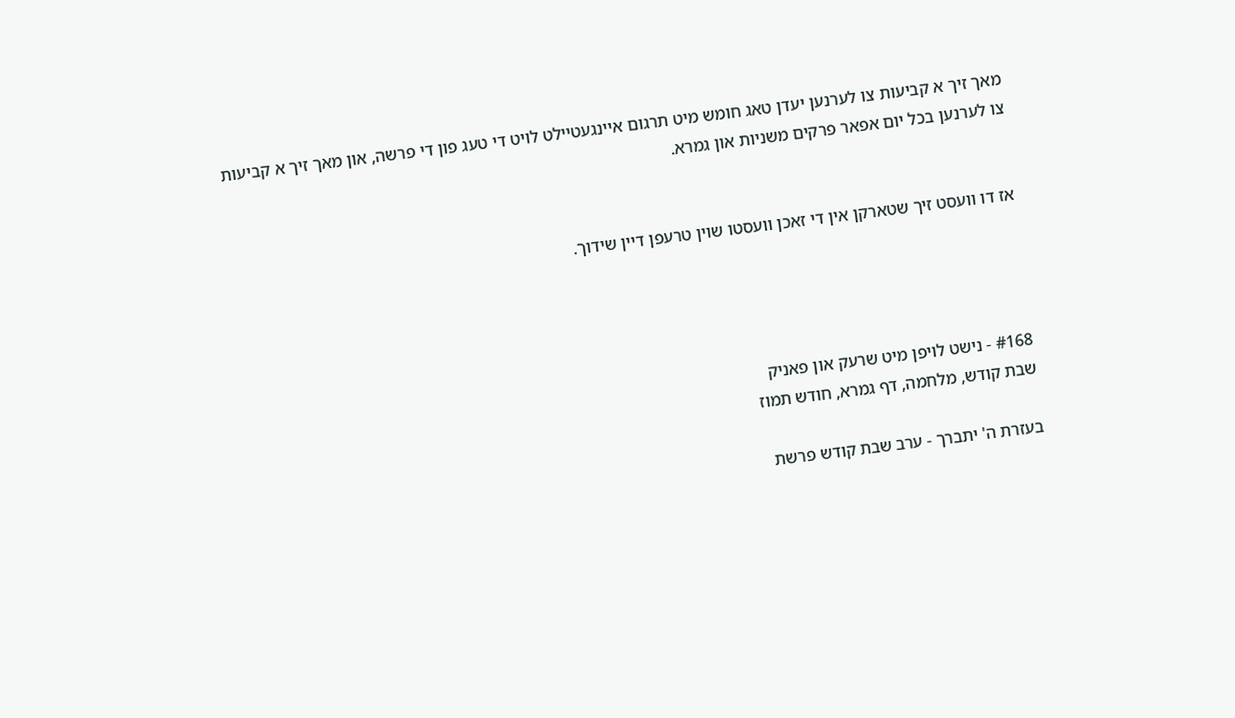מאך זיך א קביעות צו לערנען יעדן טאג חומש מיט תרגום איינגעטיילט לויט די טעג פון די פרשה, און מאך זיך א קביעות צו לערנען בכל יום אפאר פרקים משניות און גמרא.


אז דו וועסט זיך שטארקן אין די זאכן וועסטו שוין טרעפן דיין שידוך.




#168 - נישט לויפן מיט שרעק און פאניק
שבת קודש, מלחמה, דף גמרא, חודש תמוז

בעזרת ה' יתברך - ערב שבת קודש פרשת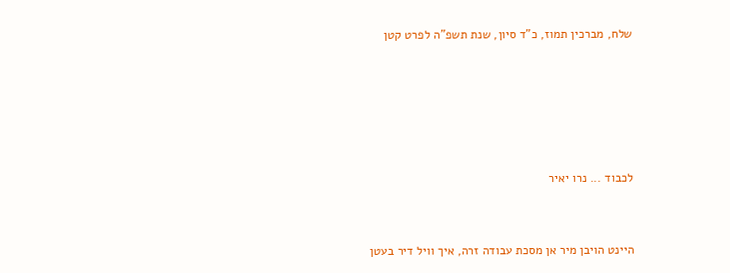שלח, מברכין תמוז, כ"ד סיון, שנת תשפ"ה לפרט קטן





לכבוד ... נרו יאיר


היינט הויבן מיר אן מסכת עבודה זרה, איך וויל דיר בעטן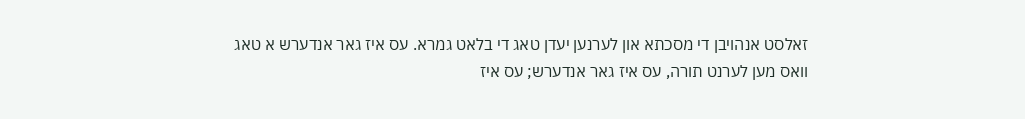זאלסט אנהויבן די מסכתא און לערנען יעדן טאג די בלאט גמרא. עס איז גאר אנדערש א טאג וואס מען לערנט תורה, עס איז גאר אנדערש; עס איז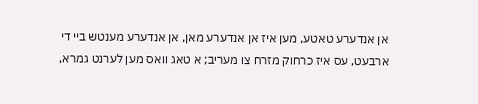אן אנדערע טאטע, מען איז אן אנדערע מאן, אן אנדערע מענטש ביי די ארבעט, עס איז כרחוק מזרח צו מעריב; א טאג וואס מען לערנט גמרא,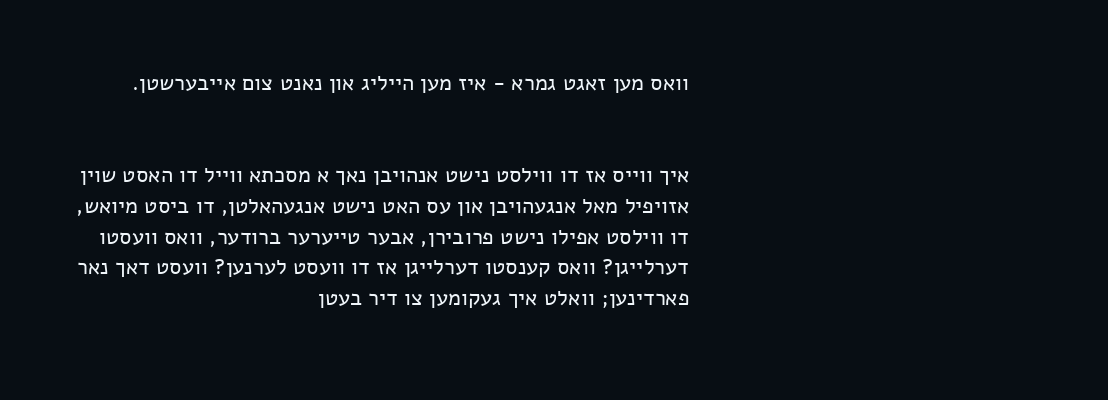וואס מען זאגט גמרא - איז מען הייליג און נאנט צום אייבערשטן.


איך ווייס אז דו ווילסט נישט אנהויבן נאך א מסכתא ווייל דו האסט שוין אזויפיל מאל אנגעהויבן און עס האט נישט אנגעהאלטן, דו ביסט מיואש, דו ווילסט אפילו נישט פרובירן, אבער טייערער ברודער, וואס וועסטו דערלייגן? וואס קענסטו דערלייגן אז דו וועסט לערנען? וועסט דאך נאר פארדינען; וואלט איך געקומען צו דיר בעטן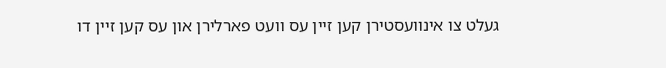געלט צו אינוועסטירן קען זיין עס וועט פארלירן און עס קען זיין דו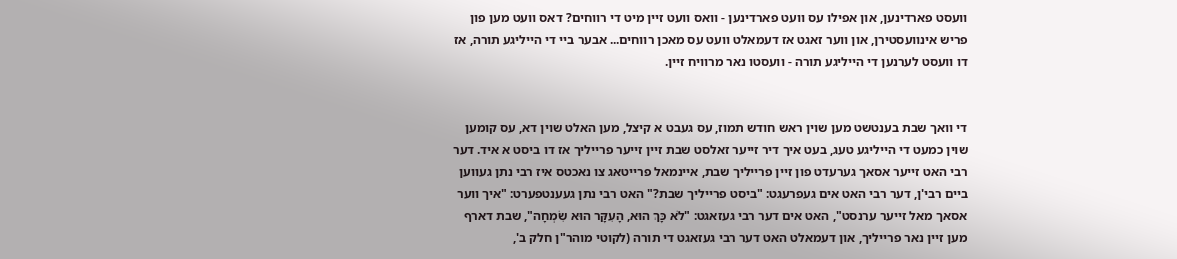וועסט פארדינען, און אפילו עס וועט פארדינען - וואס וועט זיין מיט די רווחים? דאס וועט מען פון פריש אינוועסטירן, און ווער זאגט אז דעמאלט וועט עס מאכן רווחים... אבער ביי די הייליגע תורה, אז דו וועסט לערנען די הייליגע תורה - וועסטו נאר מרוויח זיין.


די וואך שבת בענטשט מען שוין ראש חודש תמוז, עס געבט א קיצל, מען האלט שוין דא, עס קומען שוין כמעט די הייליגע טעג, בעט איך דיר זייער זאלסט שבת זיין זייער פרייליך אז דו ביסט א איד. דער רבי האט זייער אסאך גערעדט פון זיין פרייליך שבת, איינמאל פרייטאג צו נאכטס איז רבי נתן געווען ביים רבי'ן, דער רבי האט אים געפרעגט: "ביסט פרייליך שבת?" האט רבי נתן געענטפערט: "איך ווער אסאך מאל זייער ערנסט", האט אים דער רבי געזאגט: "לֹא כָּךְ הוּא, הָעִקָּר הוּא שִׂמְחָה", שבת דארף מען זיין נאר פרייליך, און דעמאלט האט דער רבי געזאגט די תורה (לקוטי מוהר"ן חלק ב',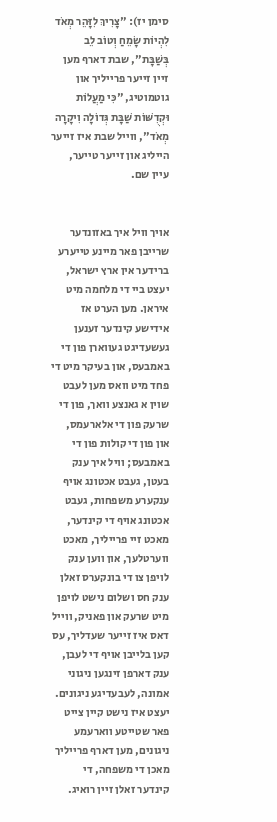סימן יז): "צָרִיךְ לִזָּהֵר מְאֹד לִהְיוֹת שָׂמֵחַ וְטוֹב לֵב בְּשַׁבָּת", שבת דארף מען זיין זייער פרייליך און גוטמוטיג, "כִּי מַעֲלוֹת וּקְדֻשּׁוֹת שַׁבָּת גְּדוֹלָה וִיקָרָה מְאֹד", ווייל שבת איז זייער הייליג און זייער טייער, עיין שם.


אויך וויל איך באזונדער שרייבן פאר מיינע טייערע ברידער אין ארץ ישראל, יעצט ביי די מלחמה מיט איראן. מען הערט אז אידישע קינדער זענען געשעדיגט געווארן פון די באמבעס, און בעיקר מיט די פחד מיט וואס מען לעבט שוין א גאנצע וואך, פון די שרעק פון די אלארעמס, און פון די קולות פון די באמבעס; וויל איך ענק בעטן, געבט אכטונג אויף ענקערע משפחות, געבט אכטונג אויף די קינדער, מאכט זיי פרייליך, מאכט ווערטלעך, און ווען ענק לויפן צו די בונקערס זאלן ענק חס ושלום נישט לויפן מיט שרעק און פאניק, ווייל דאס איז זייער שעדליך, עס קען בלייבן אויף די לעבן, ענק דארפן זינגען ניגוני אמונה, לעבעדיגע ניגונים. יעצט איז נישט קיין צייט פאר שטייטע ווארעמע ניגונים, מען דארף פרייליך מאכן די משפחה, די קינדער זאלן זיין רואיג.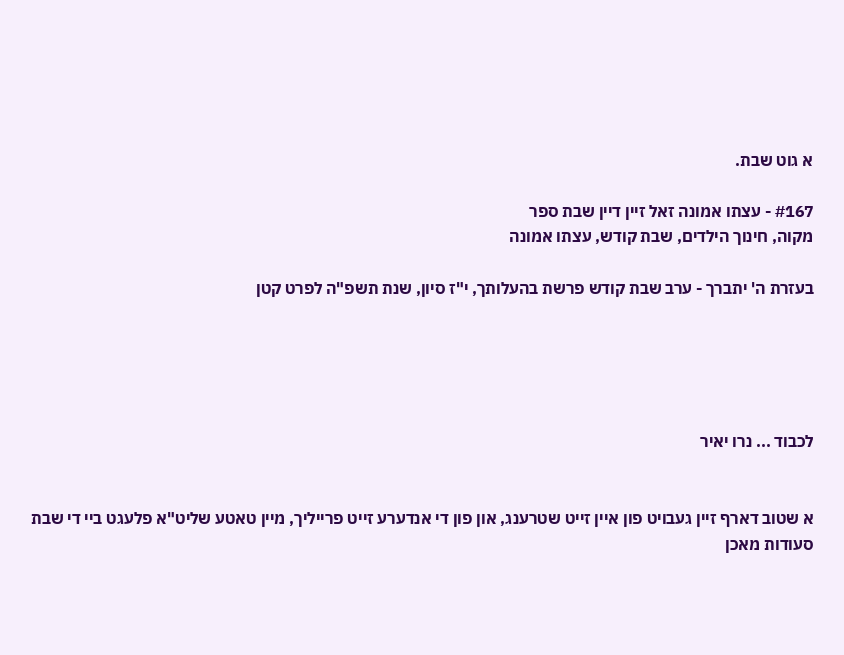א גוט שבת.

#167 - עצתו אמונה זאל זיין דיין שבת ספר
מקוה, חינוך הילדים, שבת קודש, עצתו אמונה

בעזרת ה' יתברך - ערב שבת קודש פרשת בהעלותך, י"ז סיון, שנת תשפ"ה לפרט קטן





לכבוד ... נרו יאיר


א שטוב דארף זיין געבויט פון איין זייט שטרענג, און פון די אנדערע זייט פרייליך, מיין טאטע שליט"א פלעגט ביי די שבת סעודות מאכן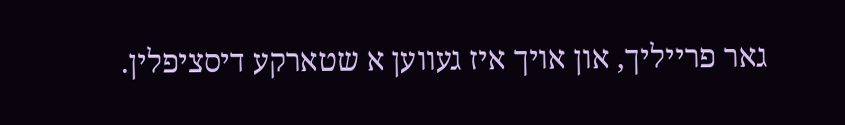גאר פרייליך, און אויך איז געווען א שטארקע דיסציפלין.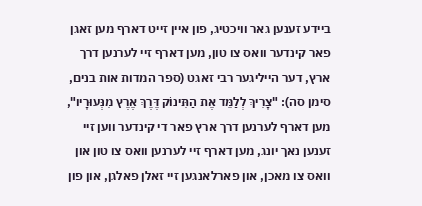ביידע זענען גאר וויכטיג, פון איין זייט דארף מען זאגן פאר קינדער וואס צו טון, מען דארף זיי לערנען דרך ארץ, דער הייליגער רבי זאגט (ספר המדות אות בנים, סימן סה): "צָרִיךְ לְלַמֵּד אֶת הַתִּינוֹק דֶּרֶךְ אֶרֶץ מִנְּעוּרָיו", מען דארף לערנען דרך ארץ פאר די קינדער ווען זיי זענען נאך יונג, מען דארף זיי לערנען וואס צו טון און וואס צו מאכן, און פארלאנגען זיי זאלן פאלגן, און פון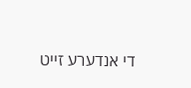די אנדערע זייט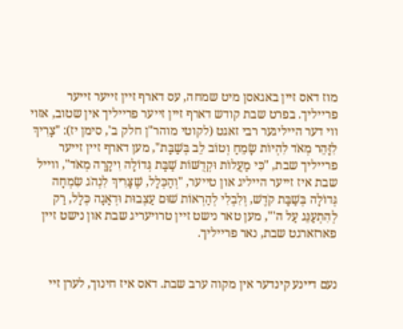מוז דאס זיין באגאסן מיט שמחה, עס דארף זיין זייער זייער פרייליך. בפרט שבת קודש דארף זיין זייער פרייליך אין שטוב, אזוי ווי דער הייליגער רבי זאגט (לקוטי מוהר"ן חלק ב', סימן יז): "צָרִיךְ לִזָּהֵר מְאֹד לִהְיוֹת שָׂמֵחַ וְטוֹב לֵב בְּשַׁבָּת", מען דארף זיין זייער פרייליך שבת, "כִּי מַעֲלוֹת וּקְדֻשּׁוֹת שַׁבָּת גְּדוֹלָה וִיקָרָה מְאֹד", ווייל שבת איז זייער הייליג און טייער, "וְהַכְּלָל, שֶׁצָּרִיךְ לִנְהֹג שִׂמְחָה גְּדוֹלָה בְּשַׁבָּת קֹדֶשׁ, וְלִבְלִי לְהַרְאוֹת שׁוּם עַצְבוּת וּדְאָגָה כְּלָל, רַק לְהִתְעַנֵּג עַל ה'", מען טאר נישט זיין טרויעריג שבת און נישט זיין פארזארגט שבת, נאר פרייליך.


נעם דיינע קינדער אין מקוה ערב שבת. דאס איז חינוך, לערן זיי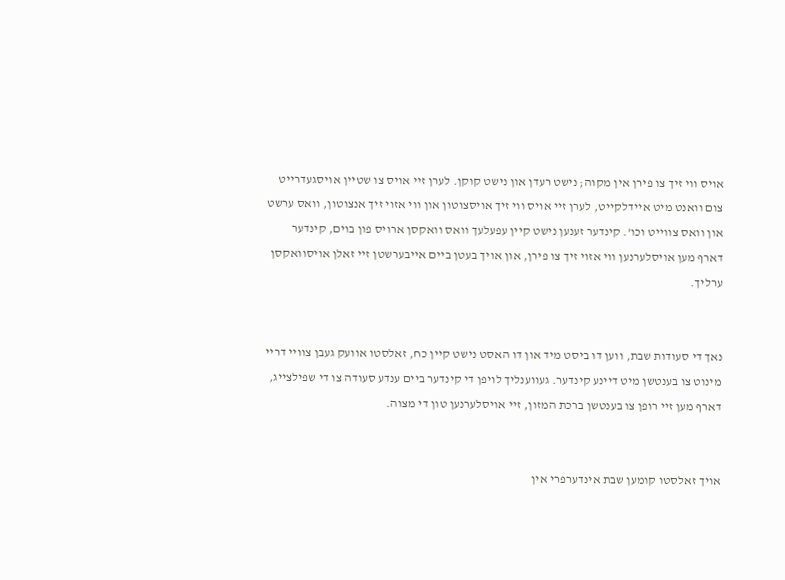אויס ווי זיך צו פירן אין מקוה; נישט רעדן און נישט קוקן. לערן זיי אויס צו שטיין אויסגעדרייט צום וואנט מיט איידלקייט, לערן זיי אויס ווי זיך אויסצוטון און ווי אזוי זיך אנצוטון, וואס ערשט און וואס צווייט וכו'. קינדער זענען נישט קיין עפעלעך וואס וואקסן ארויס פון בוים, קינדער דארף מען אויסלערנען ווי אזוי זיך צו פירן, און אויך בעטן ביים אייבערשטן זיי זאלן אויסוואקסן ערליך.


נאך די סעודות שבת, ווען דו ביסט מיד און דו האסט נישט קיין כח, זאלסטו אוועק געבן צוויי דריי מינוט צו בענטשן מיט דיינע קינדער. געווענליך לויפן די קינדער ביים ענדע סעודה צו די שפילצייג, דארף מען זיי רופן צו בענטשן ברכת המזון, זיי אויסלערנען טון די מצוה.


אויך זאלסטו קומען שבת אינדערפרי אין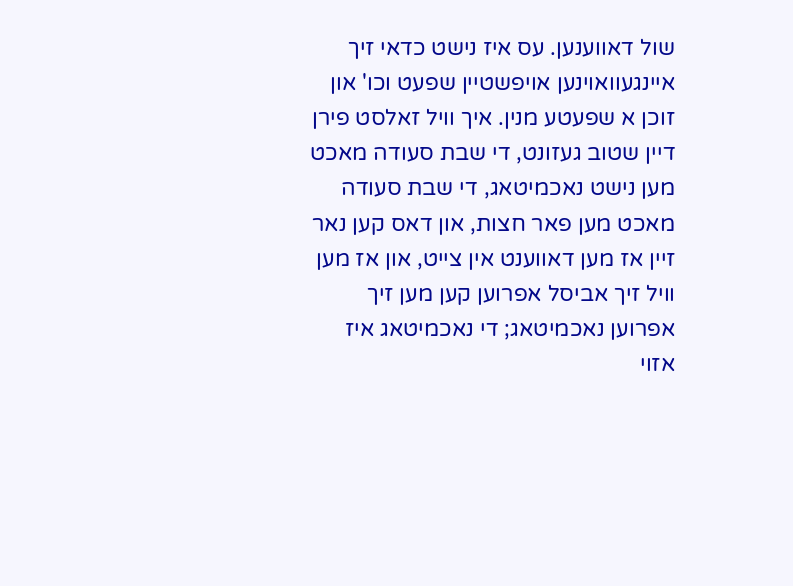שול דאווענען. עס איז נישט כדאי זיך איינגעוואוינען אויפשטיין שפעט וכו' און זוכן א שפעטע מנין. איך וויל זאלסט פירן דיין שטוב געזונט, די שבת סעודה מאכט מען נישט נאכמיטאג, די שבת סעודה מאכט מען פאר חצות, און דאס קען נאר זיין אז מען דאווענט אין צייט, און אז מען וויל זיך אביסל אפרוען קען מען זיך אפרוען נאכמיטאג; די נאכמיטאג איז אזוי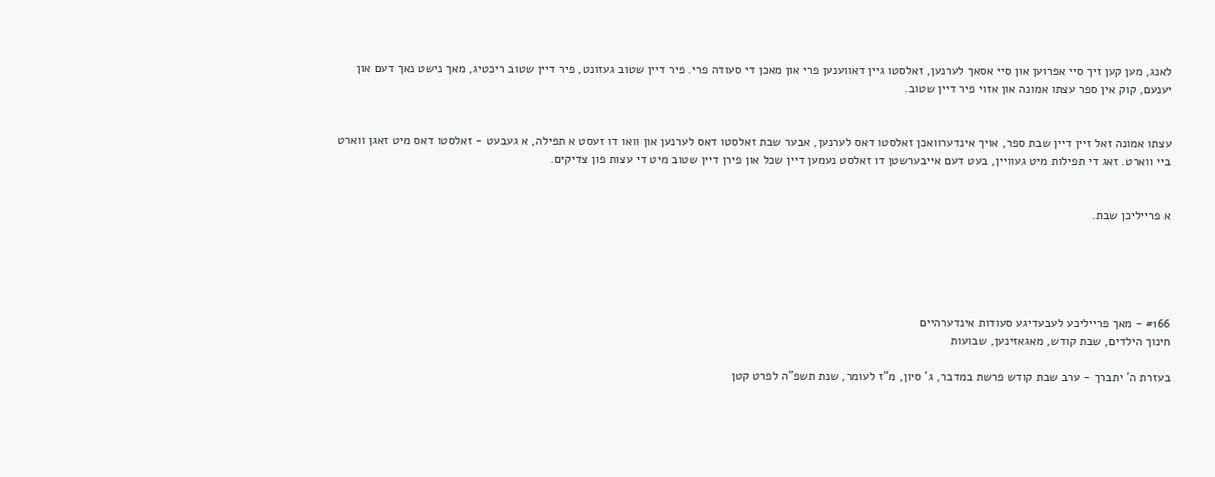לאנג, מען קען זיך סיי אפרוען און סיי אסאך לערנען, זאלסטו גיין דאווענען פרי און מאכן די סעודה פרי. פיר דיין שטוב געזונט, פיר דיין שטוב ריכטיג, מאך נישט נאך דעם און יענעם, קוק אין ספר עצתו אמונה און אזוי פיר דיין שטוב.


עצתו אמונה זאל זיין דיין שבת ספר, אויך אינדערוואכן זאלסטו דאס לערנען, אבער שבת זאלסטו דאס לערנען און וואו דו זעסט א תפילה, א געבעט - זאלסטו דאס מיט זאגן ווארט ביי ווארט. זאג די תפילות מיט געוויין, בעט דעם אייבערשטן דו זאלסט נעמען דיין שכל און פירן דיין שטוב מיט די עצות פון צדיקים.


א פרייליכן שבת.





#166 - מאך פרייליכע לעבעדיגע סעודות אינדערהיים
חינוך הילדים, שבת קודש, מאגאזינען, שבועות

בעזרת ה' יתברך - ערב שבת קודש פרשת במדבר, ג' סיון, מ"ז לעומר, שנת תשפ"ה לפרט קטן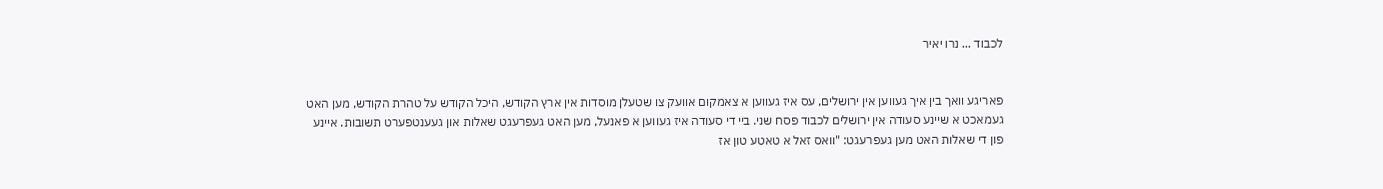לכבוד ... נרו יאיר


פאריגע וואך בין איך געווען אין ירושלים, עס איז געווען א צאמקום אוועק צו שטעלן מוסדות אין ארץ הקודש, היכל הקודש על טהרת הקודש, מען האט געמאכט א שיינע סעודה אין ירושלים לכבוד פסח שני. ביי די סעודה איז געווען א פאנעל, מען האט געפרעגט שאלות און געענטפערט תשובות. איינע פון די שאלות האט מען געפרעגט: "וואס זאל א טאטע טון אז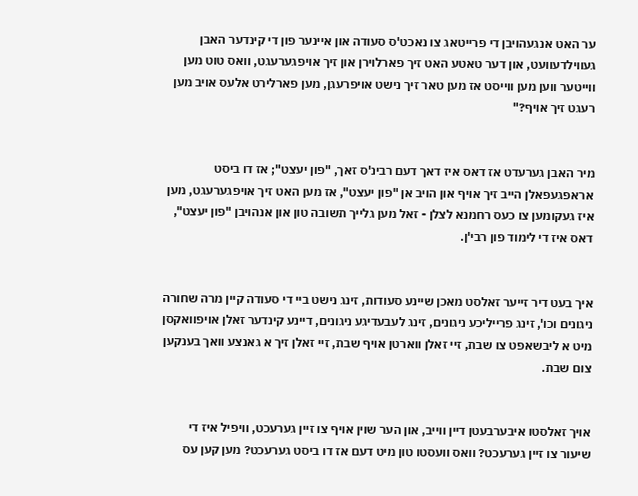ער האט אנגעהויבן די פרייטאג צו נאכט'ס סעודה און איינער פון די קינדער האבן געווילדעוועט, און דער טאטע האט זיך פארלוירן און זיך אויפגערעגט, וואס טוט מען ווייטער ווען מען ווייסט אז מען טאר זיך נישט אויפרעגן, מען פארלירט אלעס אויב מען רעגט זיך אויף?"


מיר האבן גערעדט אז דאס איז דאך דעם רבינ'ס זאך, "פון יעצט"; אז דו ביסט אראפגעפאלן הייב זיך אויף און הויב אן "פון יעצט", אז מען האט זיך אויפגערעגט, מען איז געקומען צו כעס רחמנא לצלן - זאל מען גלייך תשובה טון און אנהויבן "פון יעצט", דאס איז די לימוד פון רבי'ן.


איך בעט דיר זייער זאלסט מאכן שיינע סעודות, זינג נישט ביי די סעודה קיין מרה שחורה ניגונים וכו', זינג פרייליכע ניגונים, זינג לעבעדיגע ניגונים, דיינע קינדער זאלן אויפוואקסן מיט א ליבשאפט צו שבת, זיי זאלן ווארטן אויף שבת, זיי זאלן זיך א גאנצע וואך בענקען צום שבת.


אויך זאלסטו איבערבעטן דיין ווייב, און הער שוין אויף צו זיין גערעכט, וויפיל איז די שיעור צו זיין גערעכט? וואס וועסטו טון מיט דעם אז דו ביסט גערעכט? מען קען עס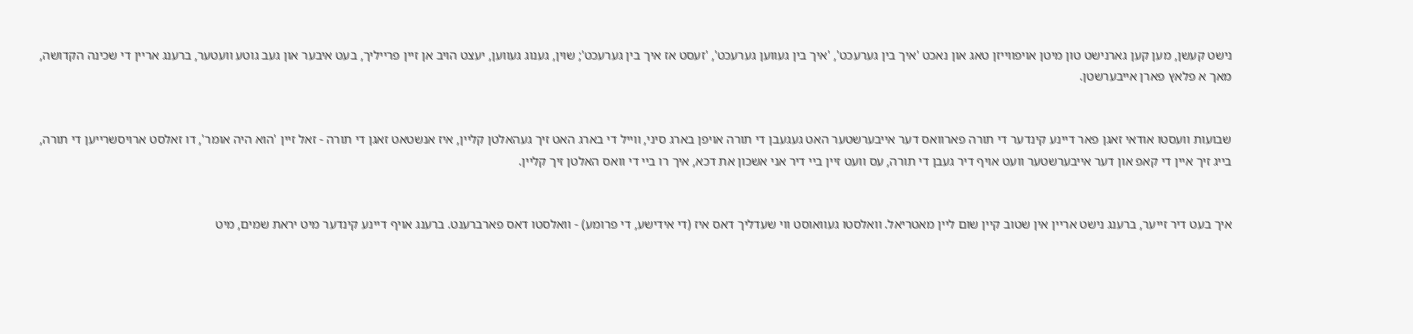נישט קעשן, מען קען גארנישט טון מיטן אויפווייזן טאג און נאכט 'איך בין גערעכט', 'איך בין געווען גערעכט', 'זעסט אז איך בין גערעכט'; שוין, גענוג געווען, יעצט הויב אן זיין פרייליך, בעט איבער און געב גוטע וועטער, ברענג אריין די שכינה הקדושה, מאך א פלאץ פארן אייבערשטן.


שבועות וועסטו אודאי זאגן פאר דיינע קינדער די תורה פארוואס דער אייבערשטער האט געגעבן די תורה אויפן בארג סיני, ווייל די בארג האט זיך געהאלטן קליין, איז אנשטאט זאגן די תורה - זאל זיין 'הוא היה אומר', דו זאלסט ארויסשרייען די תורה, בייג זיך איין די קאפ און דער אייבערשטער וועט אויף דיר געבן די תורה, עס וועט זיין ביי דיר אני אשכון את דכא, איך רו ביי די וואס האלטן זיך קליין.


איך בעט דיר זייער, ברענג נישט אריין אין שטוב קיין שום ליין מאטריאל. וואלסטו געוואוסט ווי שעדליך דאס איז (די אידישע, די פרומע) - וואלסטו דאס פארברענט. ברענג אויף דיינע קינדער מיט יראת שמים, מיט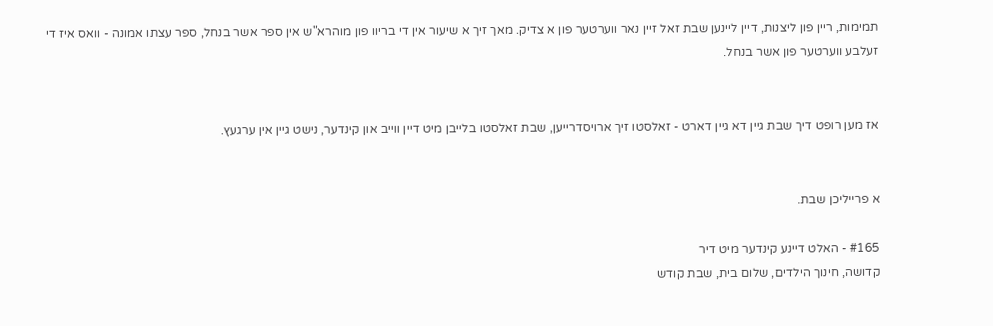תמימות, ריין פון ליצנות, דיין ליינען שבת זאל זיין נאר ווערטער פון א צדיק. מאך זיך א שיעור אין די בריוו פון מוהרא"ש אין ספר אשר בנחל, ספר עצתו אמונה - וואס איז די זעלבע ווערטער פון אשר בנחל.


אז מען רופט דיך שבת גיין דא גיין דארט - זאלסטו זיך ארויסדרייען, שבת זאלסטו בלייבן מיט דיין ווייב און קינדער, נישט גיין אין ערגעץ.


א פרייליכן שבת.

#165 - האלט דיינע קינדער מיט דיר
קדושה, חינוך הילדים, שלום בית, שבת קודש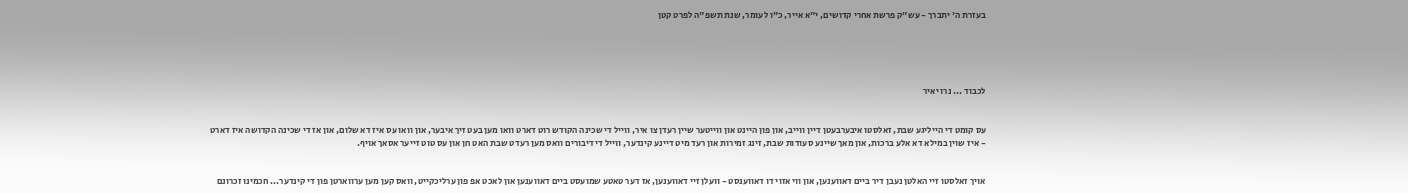בעזרת ה' יתברך - עש"ק פרשת אחרי קדושים, י"א אייר, כ"ו לעומר, שנת תשפ"ה לפרט קטן





לכבוד ... נרו יאיר


עס קומט די הייליגע שבת, זאלסטו איבערבעטן דיין ווייב, און פון היינט און ווייטער שיין רעדן צו איר, ווייל די שכינה הקודש רוט דארט וואו מען בעט זיך איבער, און וואו עס איז דא שלום, און אז די שכינה הקדושה איז דארט - איז שוין במילא דא אלע ברכות, און מאך שיינע סעודות שבת, זינג זמירות און רעד מיט דיינע קינדער, ווייל די דיבורים וואס מען רעדט שבת האט חן און עס טוט זייער אסאך אויף.


אויך זאלסטו זיי האלטן נעבן דיר ביים דאווענען, און ווי אזוי דו דאווענסט - וועלן זיי דאווענען, אז דער טאטע שמועסט ביים דאווענען און לאכט אפ פון ערליכקייט, וואס קען מען ערווארטן פון די קינדער... חכמינו זכרונם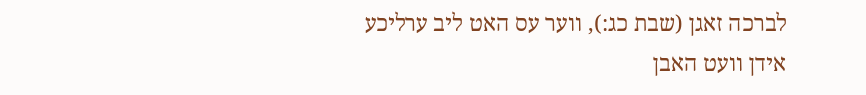לברכה זאגן (שבת כג:), ווער עס האט ליב ערליכע אידן וועט האבן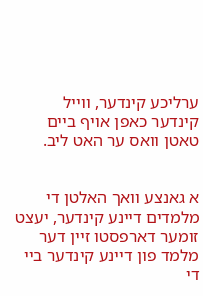ערליכע קינדער, ווייל קינדער כאפן אויף ביים טאטן וואס ער האט ליב.


א גאנצע וואך האלטן די מלמדים דיינע קינדער, יעצט זומער דארפסטו זיין דער מלמד פון דיינע קינדער ביי די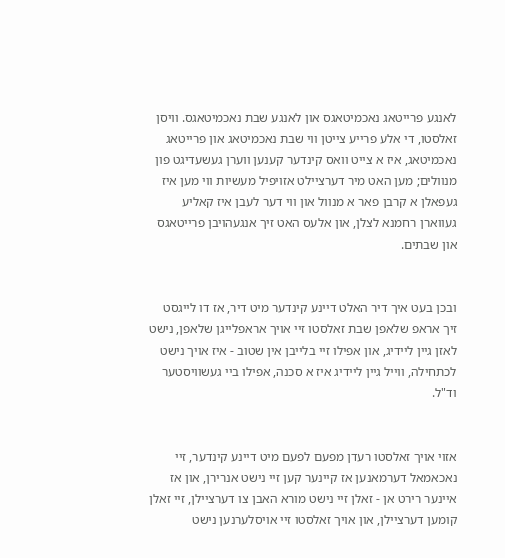לאנגע פרייטאג נאכמיטאגס און לאנגע שבת נאכמיטאגס. וויסן זאלסטו, די אלע פרייע צייטן ווי שבת נאכמיטאג און פרייטאג נאכמיטאג, איז א צייט וואס קינדער קענען ווערן געשעדיגט פון מנוולים; מען האט מיר דערציילט אזויפיל מעשיות ווי מען איז געפאלן א קרבן פאר א מנוול און ווי דער לעבן איז קאליע געווארן רחמנא לצלן, און אלעס האט זיך אנגעהויבן פרייטאגס און שבתים.


ובכן בעט איך דיר האלט דיינע קינדער מיט דיר, אז דו לייגסט זיך אראפ שלאפן שבת זאלסטו זיי אויך אראפלייגן שלאפן, נישט לאזן גיין ליידיג, און אפילו זיי בלייבן אין שטוב - איז אויך נישט לכתחילה, ווייל גיין ליידיג איז א סכנה, אפילו ביי געשוויסטער וד"ל.


אזוי אויך זאלסטו רעדן מפעם לפעם מיט דיינע קינדער, זיי נאכאמאל דערמאנען אז קיינער קען זיי נישט אנרירן, און אז איינער רירט אן - זאלן זיי נישט מורא האבן צו דערציילן, זיי זאלן קומען דערציילן, און אויך זאלסטו זיי אויסלערנען נישט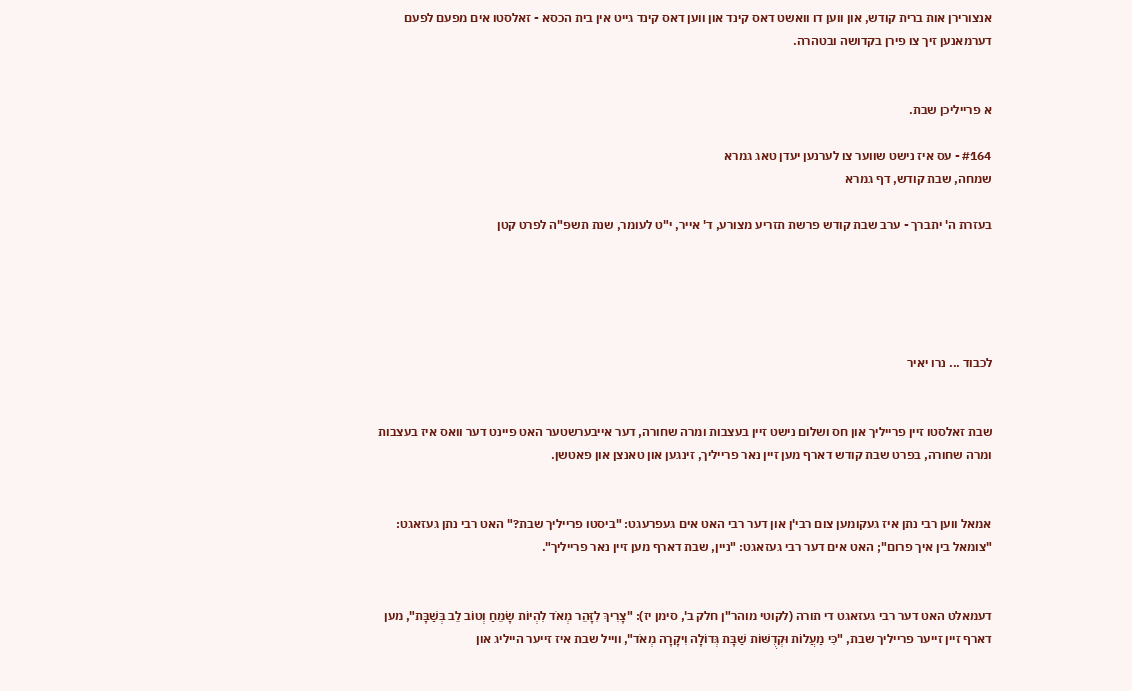אנצורירן אות ברית קודש, און ווען דו וואשט דאס קינד און ווען דאס קינד גייט אין בית הכסא - זאלסטו אים מפעם לפעם דערמאנען זיך צו פירן בקדושה ובטהרה.


א פרייליכן שבת.

#164 - עס איז נישט שווער צו לערנען יעדן טאג גמרא
שמחה, שבת קודש, דף גמרא

בעזרת ה' יתברך - ערב שבת קודש פרשת תזריע מצורע, ד' אייר, י"ט לעומר, שנת תשפ"ה לפרט קטן





לכבוד ... נרו יאיר


שבת זאלסטו זיין פרייליך און חס ושלום נישט זיין בעצבות ומרה שחורה, דער אייבערשטער האט פיינט דער וואס איז בעצבות ומרה שחורה, בפרט שבת קודש דארף מען זיין נאר פרייליך, זינגען און טאנצן און פאטשן.


אמאל ווען רבי נתן איז געקומען צום רבי'ן און דער רבי האט אים געפרעגט: "ביסטו פרייליך שבת?" האט רבי נתן געזאגט: "צומאל בין איך פרום"; האט אים דער רבי געזאגט: "ניין, שבת דארף מען זיין נאר פרייליך".


דעמאלט האט דער רבי געזאגט די תורה (לקוטי מוהר"ן חלק ב', סימן יז): "צָרִיךְ לִזָּהֵר מְאֹד לִהְיוֹת שָׂמֵחַ וְטוֹב לֵב בְּשַׁבָּת", מען דארף זיין זייער פרייליך שבת, "כִּי מַעֲלוֹת וּקְדֻשּׁוֹת שַׁבָּת גְּדוֹלָה וִיקָרָה מְאֹד", ווייל שבת איז זייער הייליג און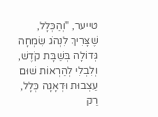טייער, "וְהַכְּלָל, שֶׁצָּרִיךְ לִנְהֹג שִׂמְחָה גְּדוֹלָה בְּשַׁבָּת קֹדֶשׁ, וְלִבְלִי לְהַרְאוֹת שׁוּם עַצְבוּת וּדְאָגָה כְּלָל, רַק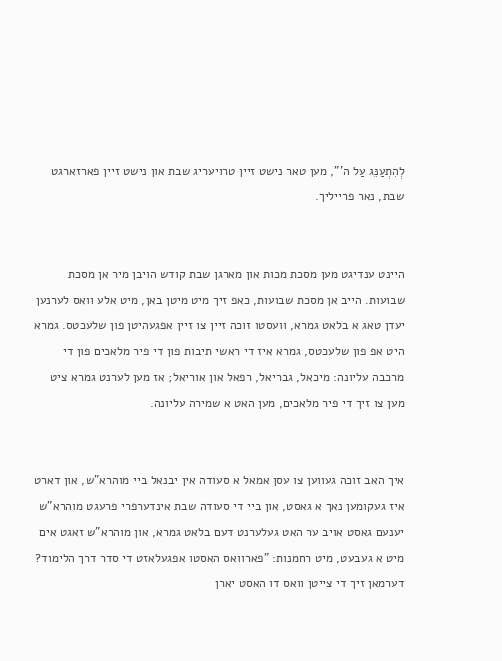לְהִתְעַנֵּג עַל ה'", מען טאר נישט זיין טרויעריג שבת און נישט זיין פארזארגט שבת, נאר פרייליך.


היינט ענדיגט מען מסכת מכות און מארגן שבת קודש הויבן מיר אן מסכת שבועות. הייב אן מסכת שבועות, כאפ זיך מיט מיטן באן, מיט אלע וואס לערנען יעדן טאג א בלאט גמרא, וועסטו זוכה זיין צו זיין אפגעהיטן פון שלעכטס. גמרא היט אפ פון שלעכטס, גמרא איז די ראשי תיבות פון די פיר מלאכים פון די מרכבה עליונה: מיכאל, גבריאל, רפאל און אוריאל; אז מען לערנט גמרא ציט מען צו זיך די פיר מלאכים, מען האט א שמירה עליונה.


איך האב זוכה געווען צו עסן אמאל א סעודה אין יבנאל ביי מוהרא"ש, און דארט איז געקומען נאך א גאסט, און ביי די סעודה שבת אינדערפרי פרעגט מוהרא"ש יענעם גאסט אויב ער האט געלערנט דעם בלאט גמרא, און מוהרא"ש זאגט אים מיט א געבעט, מיט רחמנות: "פארוואס האסטו אפגעלאזט די סדר דרך הלימוד? דערמאן זיך די צייטן וואס דו האסט יארן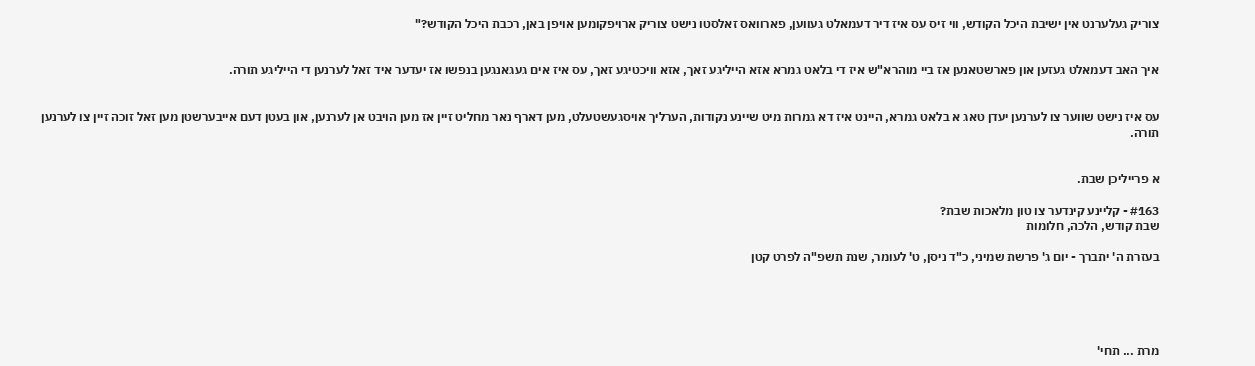צוריק געלערנט אין ישיבת היכל הקודש, ווי זיס עס איז דיר דעמאלט געווען, פארוואס זאלסטו נישט צוריק ארויפקומען אויפן באן, רכבת היכל הקודש?"


איך האב דעמאלט געזען און פארשטאנען אז ביי מוהרא"ש איז די בלאט גמרא אזא הייליגע זאך, אזא וויכטיגע זאך, עס איז אים געגאנגען בנפשו אז יעדער איד זאל לערנען די הייליגע תורה.


עס איז נישט שווער צו לערנען יעדן טאג א בלאט גמרא, היינט איז דא גמרות מיט שיינע נקודות, הערליך אויסגעשטעלט, מען דארף נאר מחליט זיין אז מען הויבט אן לערנען, און בעטן דעם אייבערשטן מען זאל זוכה זיין צו לערנען תורה.


א פרייליכן שבת.

#163 - קליינע קינדער צו טון מלאכות שבת?
שבת קודש, הלכה, חלומות

בעזרת ה' יתברך - יום ג' פרשת שמיני, כ"ד ניסן, ט' לעומר, שנת תשפ"ה לפרט קטן





מרת ... תחי'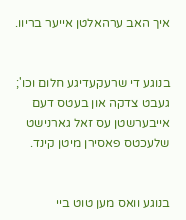איך האב ערהאלטן אייער בריוו.


בנוגע די שרעקעדיגע חלום וכו'; געבט צדקה און בעטס דעם אייבערשטן עס זאל גארנישט שלעכטס פאסירן מיטן קינד.


בנוגע וואס מען טוט ביי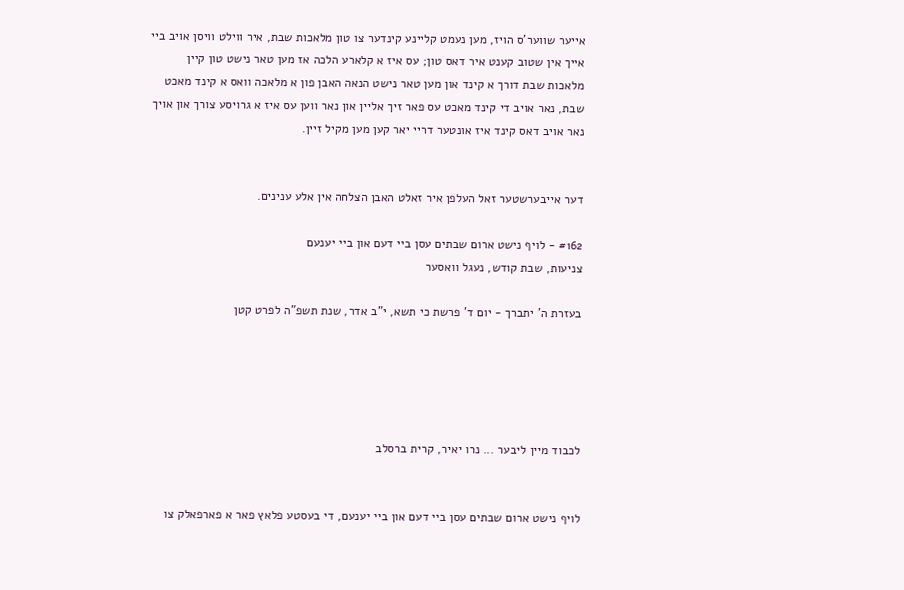אייער שווער'ס הויז, מען נעמט קליינע קינדער צו טון מלאכות שבת, איר ווילט וויסן אויב ביי אייך אין שטוב קענט איר דאס טון; עס איז א קלארע הלכה אז מען טאר נישט טון קיין מלאכות שבת דורך א קינד און מען טאר נישט הנאה האבן פון א מלאכה וואס א קינד מאכט שבת, נאר אויב די קינד מאכט עס פאר זיך אליין און נאר ווען עס איז א גרויסע צורך און אויך נאר אויב דאס קינד איז אונטער דריי יאר קען מען מקיל זיין.


דער אייבערשטער זאל העלפן איר זאלט האבן הצלחה אין אלע ענינים.

#162 - לויף נישט ארום שבתים עסן ביי דעם און ביי יענעם
צניעות, שבת קודש, נעגל וואסער

בעזרת ה' יתברך - יום ד' פרשת כי תשא, י"ב אדר, שנת תשפ"ה לפרט קטן





לכבוד מיין ליבער ... נרו יאיר, קרית ברסלב


לויף נישט ארום שבתים עסן ביי דעם און ביי יענעם, די בעסטע פלאץ פאר א פארפאלק צו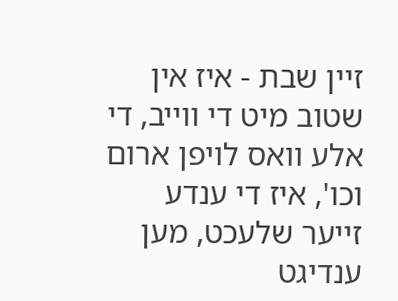זיין שבת - איז אין שטוב מיט די ווייב, די אלע וואס לויפן ארום וכו', איז די ענדע זייער שלעכט, מען ענדיגט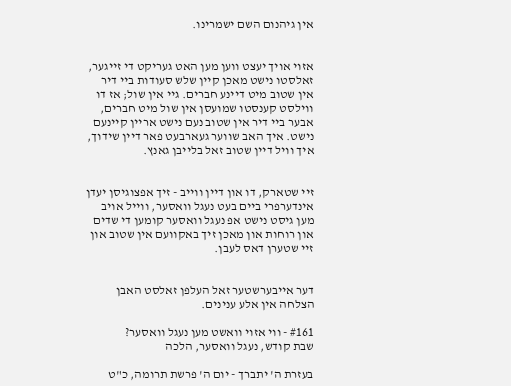אין גיהנום השם ישמרינו.


אזוי אויך יעצט ווען מען האט געריקט די זייגער, זאלסטו נישט מאכן קיין שלש סעודות ביי דיר אין שטוב מיט דיינע חברים. גיי אין שול; אז דו ווילסט קענסטו שמועסן אין שול מיט חברים, אבער ביי דיר אין שטוב נעם נישט אריין קיינעם נישט. איך האב שווער געארבעט פאר דיין שידוך, איך וויל דיין שטוב זאל בלייבן גאנץ.


זיי שטארק, דו און דיין ווייב - זיך אפצוגיסן יעדן אינדערפרי ביים בעט נעגל וואסער, ווייל אויב מען גיסט נישט אפ נעגל וואסער קומען די שדים און רוחות און מאכן זיך באקוועם אין שטוב און זיי שטערן דאס לעבן.


דער אייבערשטער זאל העלפן זאלסט האבן הצלחה אין אלע ענינים.

#161 - ווי אזוי וואשט מען נעגל וואסער?
שבת קודש, נעגל וואסער, הלכה

בעזרת ה' יתברך - יום ה' פרשת תרומה, כ"ט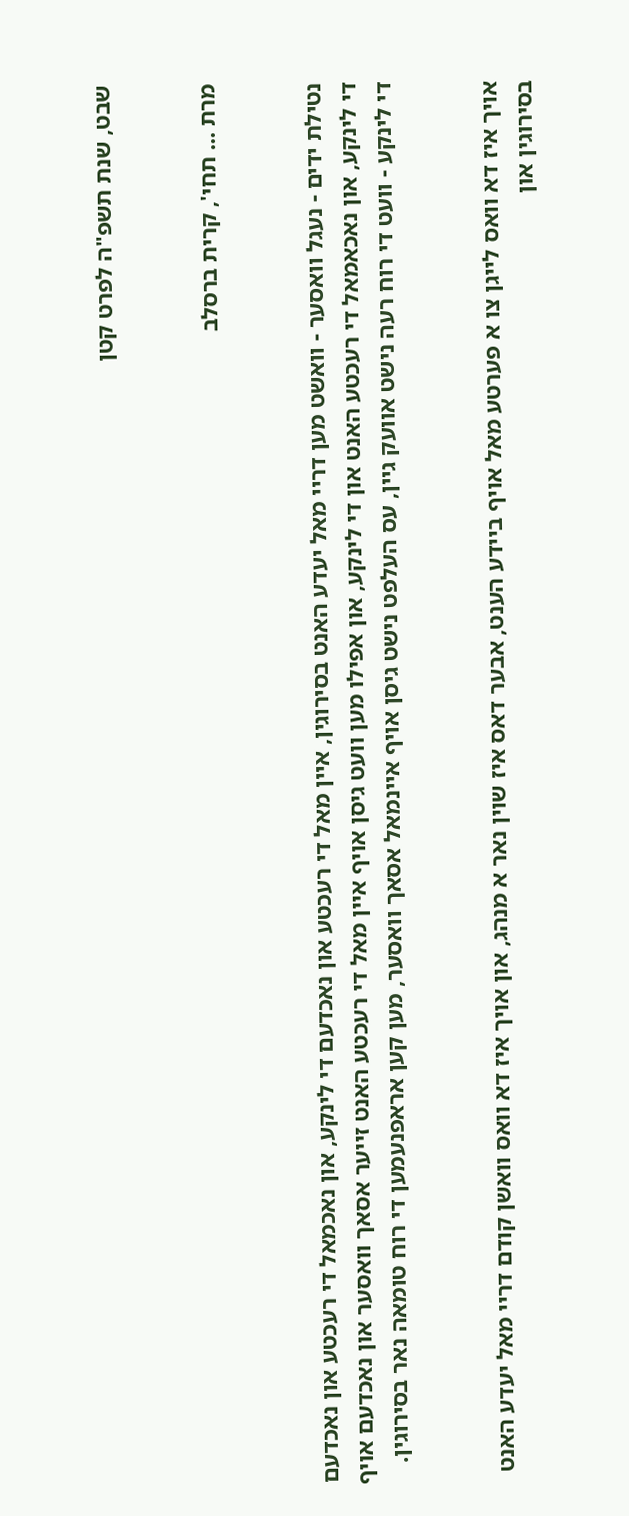שבט, שנת תשפ"ה לפרט קטן


מרת ... תחי', קרית ברסלב


נטילת ידים - נעגל וואסער - וואשט מען דריי מאל יעדע האנט בסירוגין, איין מאל די רעכטע און נאכדעם די לינקע, און נאכמאל די רעכטע און נאכדעם די לינקע, און נאכאמאל די רעכטע האנט און די לינקע, און אפילו מען וועט גיסן אויף איין מאל די רעכטע האנט זייער אסאך וואסער און נאכדעם אויף די לינקע - וועט די רוח רעה נישט אוועק גיין, עס העלפט נישט גיסן אויף איינמאל אסאך וואסער, מען קען אראפנעמען די רוח טומאה נאר בסירוגין.


אויך איז דא וואס לייגן צו א פערטע מאל אויף ביידע הענט, אבער דאס איז שוין נאר א מנהג, און אויך איז דא וואס וואשן קודם דריי מאל יעדע האנט בסירוגין און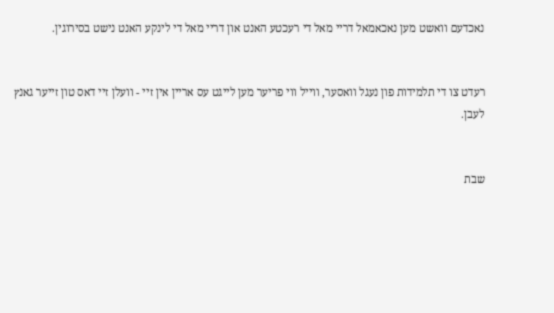נאכדעם וואשט מען נאכאמאל דריי מאל די רעכטע האנט און דריי מאל די לינקע האנט נישט בסירוגין.


רעדט צו די תלמידות פון נעגל וואסער, ווייל ווי פריער מען לייגט עס אריין אין זיי - וועלן זיי דאס טון זייער גאנץ לעבן.


שבת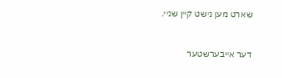שארט מען נישט קיין שניי.


דער אייבערשטער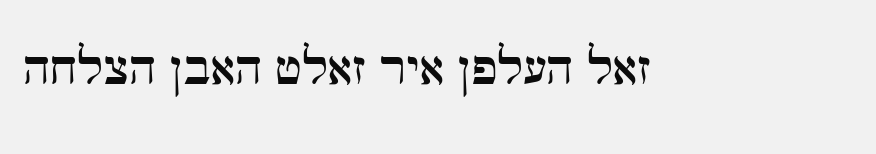זאל העלפן איר זאלט האבן הצלחה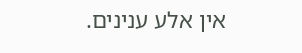אין אלע ענינים.